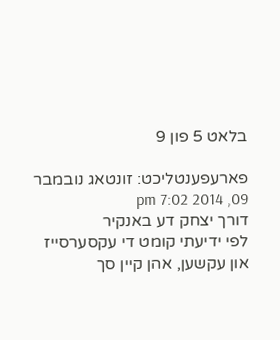בלאט 5 פון 9

פארעפענטליכט: זונטאג נובמבר 09, 2014 7:02 pm
דורך יצחק דע באנקיר
לפי ידיעתי קומט די עקסערסייז און עקשען, אהן קיין סך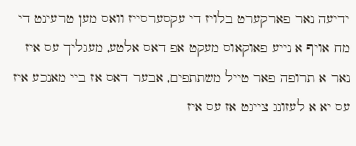ידיעה נאר פארקערט בלויז די עקסערסייז וואס מען טרעינט די מח אויף א נייע פאוקאוס מעקט אפ דאס אלטע, מעגליך עס איז נאר א תרופה פאר טייל משתתפים, אבער דאס אז ביי מאנכע איז עס יא א לעזונג צייגט אז עס איז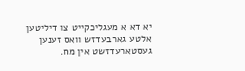יא דא א מעגליכקייט צו דיליטען אלטע גארבעדזש וואס זענען געסטארעדזשט אין מח.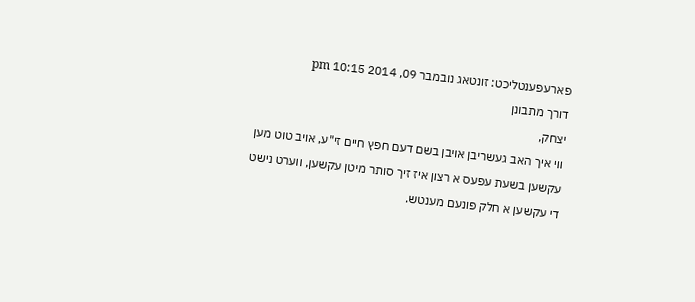פארעפענטליכט: זונטאג נובמבר 09, 2014 10:15 pm
דורך מתבונן
יצחק,
ווי איך האב געשריבן אויבן בשם דעם חפץ חיים זי"ע, אויב טוט מען עקשען בשעת עפעס א רצון איז זיך סותר מיטן עקשען, ווערט נישט די עקשען א חלק פונעם מענטש.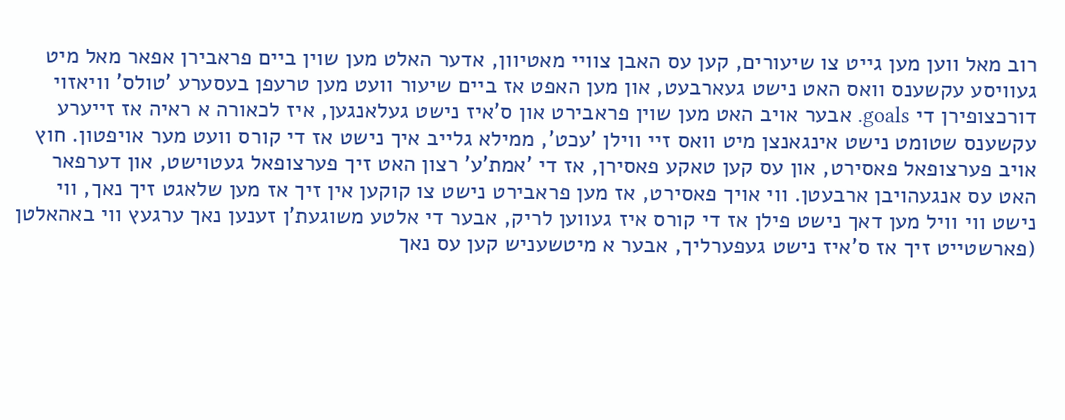רוב מאל ווען מען גייט צו שיעורים, קען עס האבן צוויי מאטיוון, אדער האלט מען שוין ביים פראבירן אפאר מאל מיט געוויסע עקשענס וואס האט נישט געארבעט, און מען האפט אז ביים שיעור וועט מען טרעפן בעסערע 'טולס' וויאזוי דורכצופירן די goals. אבער אויב האט מען שוין פראבירט און ס'איז נישט געלאנגען, איז לכאורה א ראיה אז זייערע עקשענס שטומט נישט אינגאנצן מיט וואס זיי ווילן 'עכט', ממילא גלייב איך נישט אז די קורס וועט מער אויפטון. חוץ אויב פערצופאל פאסירט, און עס קען טאקע פאסירן, אז די 'אמת'ע' רצון האט זיך פערצופאל געטוישט, און דערפאר האט עס אנגעהויבן ארבעטן. ווי אויך פאסירט, אז מען פראבירט נישט צו קוקען אין זיך אז מען שלאגט זיך נאך, ווי נישט ווי וויל מען דאך נישט פילן אז די קורס איז געווען לריק, אבער די אלטע משוגעת'ן זענען נאך ערגעץ ווי באהאלטן (פארשטייט זיך אז ס'איז נישט געפערליך, אבער א מיטשעניש קען עס נאך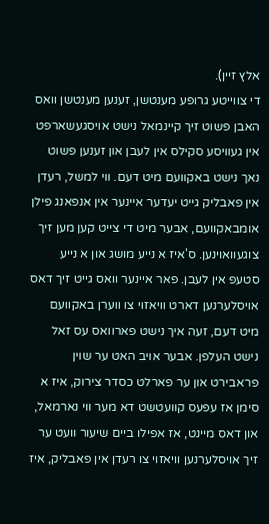אלץ זיין).
די צווייטע גרופע מענטשן, זענען מענטשן וואס האבן פשוט זיך קיינמאל נישט אויסגעשארפט אין געוויסע סקילס אין לעבן און זענען פשוט נאך נישט באקוועם מיט דעם. ווי למשל, רעדן אין פאבליק גייט יעדער איינער אין אנפאנג פילן אומבאקוועם, אבער מיט די צייט קען מען זיך צוגעוואוינען. ס'איז א נייע מושג און א נייע סטעפ אין לעבן. פאר איינער וואס גייט זיך דאס אויסלערנען דארט וויאזוי צו ווערן באקוועם מיט דעם, זעה איך נישט פארוואס עס זאל נישט העלפן. אבער אויב האט ער שוין פראבירט און ער פארלט כסדר צירוק, איז א סימן אז עפעס קוועטשט דא מער ווי נארמאל, און דאס מיינט, אז אפילו ביים שיעור וועט ער זיך אויסלערנען וויאזוי צו רעדן אין פאבליק, איז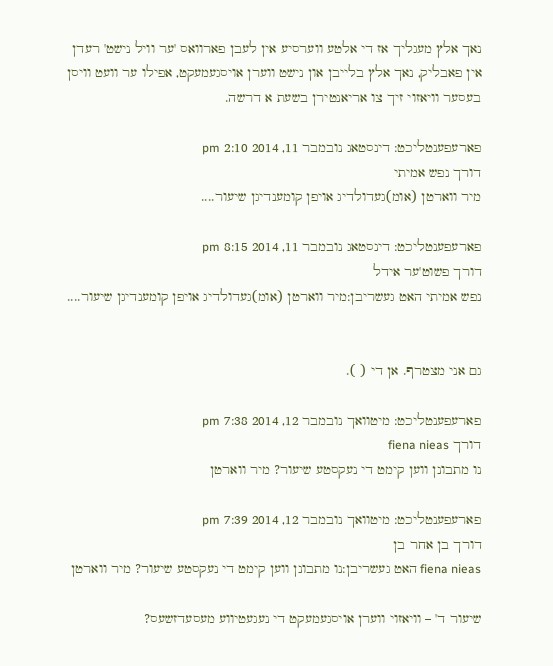נאך אלץ מעגליך אז די אלטע ווערסיע אין לעבן פארוואס 'ער וויל נישט' רעדן אין פאבליק, נאך אלץ בלייבן און נישט ווערן אויסגעמעקט, אפילו ער וועט וויסן בעסער וויאזוי זיך צו אריאנטירן בשעת א דרשה.

פארעפענטליכט: דינסטאג נובמבר 11, 2014 2:10 pm
דורך נפש אמיתי
מיר ווארטן (אומ)געדולדיג אויפן קומענדיגן שיעור....

פארעפענטליכט: דינסטאג נובמבר 11, 2014 8:15 pm
דורך פשוט'ער אידל
נפש אמיתי האט געשריבן:מיר ווארטן (אומ)געדולדיג אויפן קומענדיגן שיעור....


גם אני מצטרף. אן די ( ).

פארעפענטליכט: מיטוואך נובמבר 12, 2014 7:38 pm
דורך fiena nieas
נו מתבונן ווען קימט די נעקסטע שיעור? מיר ווארטן

פארעפענטליכט: מיטוואך נובמבר 12, 2014 7:39 pm
דורך בן אחר בן
fiena nieas האט געשריבן:נו מתבונן ווען קימט די נעקסטע שיעור? מיר ווארטן

שיעור ד' – וויאזוי ווערן אויסגעמעקט די נעגעטיווע מעסעדזשעס?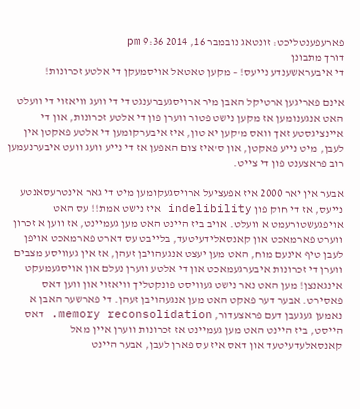פארעפענטליכט: זונטאג נובמבר 16, 2014 9:36 pm
דורך מתבונן
די איבעראשענדע נייעס! – מקען טאטאל אויסמעקן די אלטע זכרונות!

אינם פאריגען ארטיקל האבן מיר ארויסגעברענגט די די וועג וויאזוי די וועלט האט אנגענומען אז מקען נישט פטור ווערן פון די אלטע זכרונות, און די איינציגסטע זאך וואס מ'קען יא טון, איז איבערקומען די אלטע פאקטן אין לעבן, מיט נייע פאקטן, און ס'איז צום האפען אז די נייע וועג וועט איבערנעמען רוב פראצענט פון די צייט.

אבער אין יאר 2000 איז אפעציעל ארויסגעקומען מיט די גאר אינטרעסאנטע נייעס, אז די חוק פון indelibility איז נישט אמת!! עס האט אויפגעשטורעמט א וועלט. אויב ביז היינט האט מען געמיינט, אז ווען א זכרון ווערט פארמאכט און קאנסאלידעיטעד, בלייבט עס דארט פארמאכט אויפן לעבן טיף אינעם מוח, האט מען יעצט אנגעהויבן זעהן, אז אין געוויסע מצבים ווערן די זכרונות איבערגעמאכט און די אלטע ווערן נעלם און אויסגעמעקט אינגאנצן! מען האט נאר נישט געוויסט פונקטליך וויאזוי און ווען דאס פאסירט. אבער דער פאקט האט מען אנגעהויבן זעהן. די פארשער האבן א נאמען געגעבן דעם פראצעדור, memory reconsolidation. דאס הייסט, ביז היינט האט מען געמיינט אז זכרונות ווערן איין מאל קאנסאלעדעיטעד און דאס איז עס פארן לעבן, אבער היינט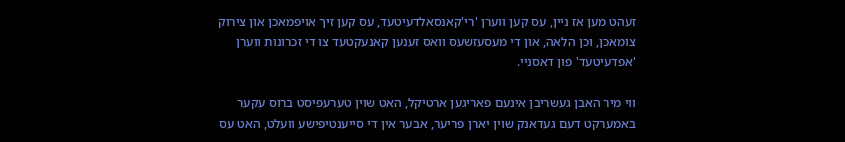זעהט מען אז ניין, עס קען ווערן 'רי'קאנסאלדעיטעד, עס קען זיך אויפמאכן און צירוק צומאכן, וכן הלאה, און די מעסעזשעס וואס זענען קאנעקטעד צו די זכרונות ווערן 'אפדעיטעד' פון דאסניי.

ווי מיר האבן געשריבן אינעם פאריגען ארטיקל, האט שוין טערעפיסט ברוס עקער באמערקט דעם געדאנק שוין יארן פריער, אבער אין די סייענטיפישע וועלט, האט עס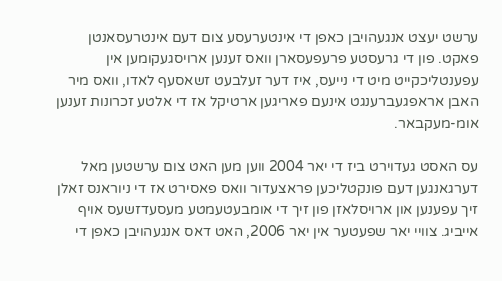ערשט יעצט אנגעהויבן כאפן די אינטערעסע צום דעם אינטרעסאנטן פאקט. פון די גרעסטע פרעפעסארן וואס זענען ארויסגעקומען אין עפענטליכקייט מיט די נייעס, איז דער זעלבעט זשאסעף לאדו, וואס מיר האבן אראפגעברענגט אינעם פאריגען ארטיקל אז די אלטע זכרונות זענען אומ-מעקבאר.

עס האסט געדוירט ביז די יאר 2004 ווען מען האט צום ערשטען מאל דערגאנגען דעם פונקטליכען פראצעדור וואס פאסירט אז די ניוראנס זאלן זיך עפענען און ארויסלאזן פון זיך די אומבעטעמטע מעסעדזשעס אויף אייביג. צוויי יאר שפעטער אין יאר 2006, האט דאס אנגעהויבן כאפן די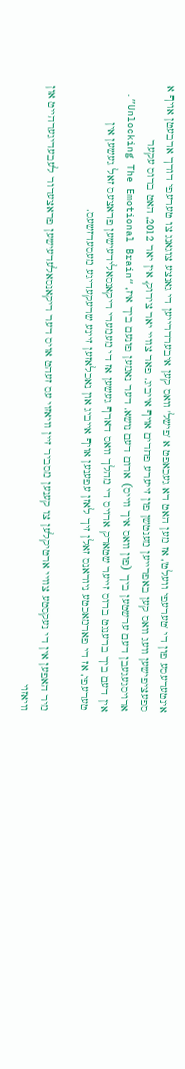אינטערעסע פון די 'טערעפי וועלט', אז מען האט דא געכאפט א 'פישל' וואס קען איבערדרייען די גאנצע צוגאנג צו טערעפי דורך ארבעטן אויף א ספעציפישען וועג וואס קען באפרייען מענטשן פון זייערע פחדים אויף אייביג. פאר צוויי יאר צירוק, אין יאר 2012, האט ברוס עקער ארויסגעגעבן דעם ערשטען ביך (פון וואס איך ווייס) ארום דעם נושא. דער נאמען פונעם ביך איז, “Unlocking The Emotional Brain”. אין דעם ביך ברענגט ברוס זייער שטארק ארויס די מהלך וואס דארף געשען אז די מעמערי ריקאנסאלידעישען פראצעס זאל געשען אין טערעפי, אז די פארמאכטע ניוראנס זאלן זיך לאזן עפענען אויף אייביג און נאכלאזען זיינע שרעקעדיגע מעסעדזשעס.

מיר האפען אין די נעקסטע צוויי ארטיקלען צו קענען מסביר זיין וויאזוי עס זעהט אויס דער ריקאנסאלעדעישען פראצעדור לעבעדיגערהייט און וויאזוי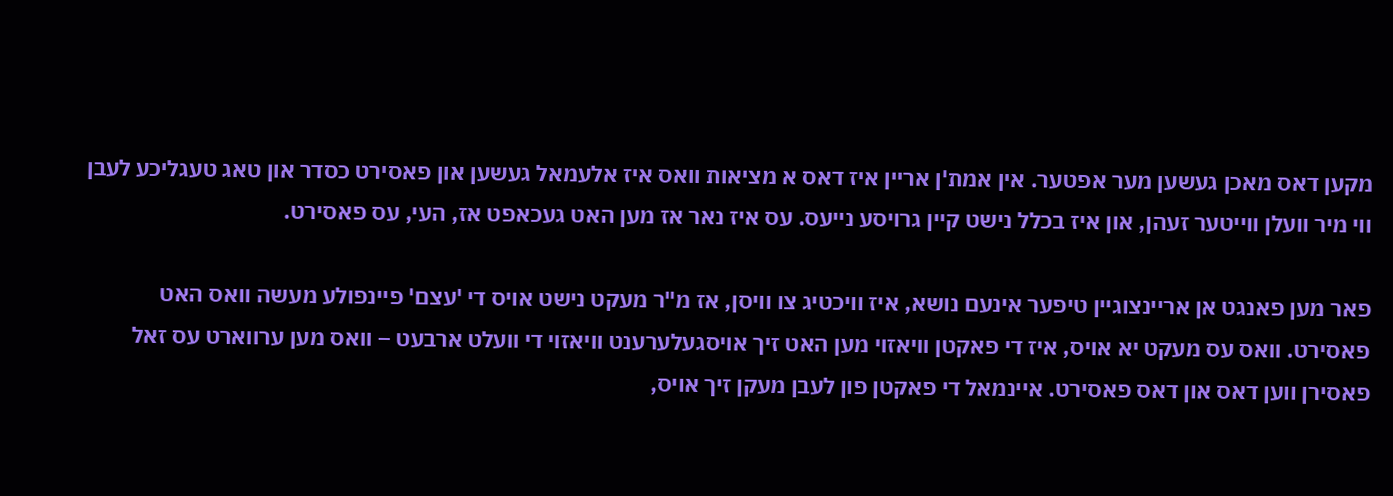מקען דאס מאכן געשען מער אפטער. אין אמת'ן אריין איז דאס א מציאות וואס איז אלעמאל געשען און פאסירט כסדר און טאג טעגליכע לעבן ווי מיר וועלן ווייטער זעהן, און איז בכלל נישט קיין גרויסע נייעס. עס איז נאר אז מען האט געכאפט אז, העי, עס פאסירט.

פאר מען פאנגט אן אריינצוגיין טיפער אינעם נושא, איז וויכטיג צו וויסן, אז מ"ר מעקט נישט אויס די 'עצם' פיינפולע מעשה וואס האט פאסירט. וואס עס מעקט יא אויס, איז די פאקטן וויאזוי מען האט זיך אויסגעלערענט וויאזוי די וועלט ארבעט – וואס מען ערווארט עס זאל פאסירן ווען דאס און דאס פאסירט. איינמאל די פאקטן פון לעבן מעקן זיך אויס,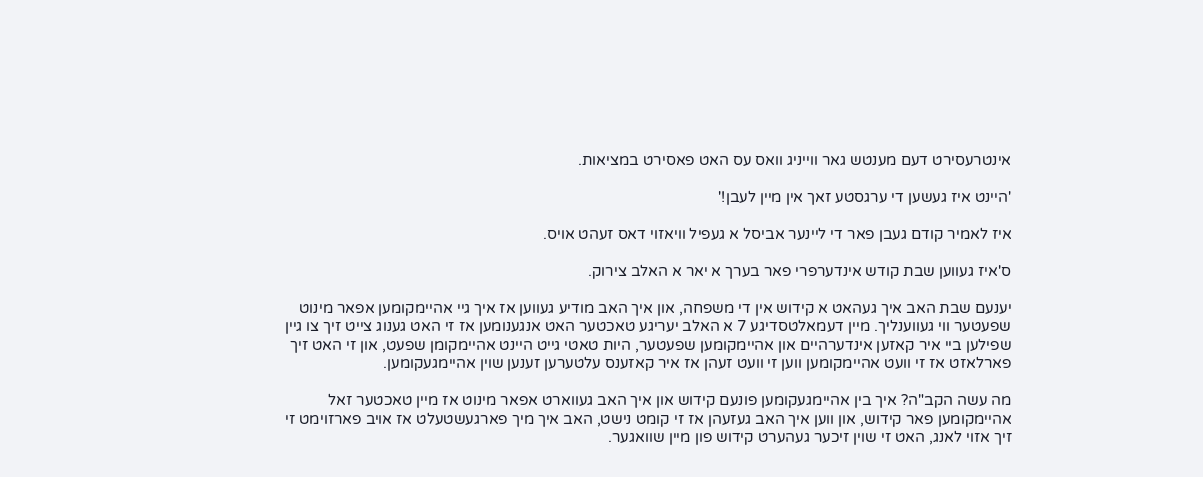אינטרעסירט דעם מענטש גאר ווייניג וואס עס האט פאסירט במציאות.

'היינט איז געשען די ערגסטע זאך אין מיין לעבן!'

איז לאמיר קודם געבן פאר די ליינער אביסל א געפיל וויאזוי דאס זעהט אויס.

ס'איז געווען שבת קודש אינדערפרי פאר בערך א יאר א האלב צירוק.

יענעם שבת האב איך געהאט א קידוש אין די משפחה, און איך האב מודיע געווען אז איך גיי אהיימקומען אפאר מינוט שפעטער ווי געווענליך. מיין דעמאלטסדיגע 7 א האלב יעריגע טאכטער האט אנגענומען אז זי האט גענוג צייט זיך צו גיין שפילען ביי איר קאזען אינדערהיים און אהיימקומען שפעטער, היות טאטי גייט היינט אהיימקומן שפעט, און זי האט זיך פארלאזט אז זי וועט אהיימקומען ווען זי וועט זעהן אז איר קאזענס עלטערען זענען שוין אהיימגעקומען.

מה עשה הקב"ה? איך בין אהיימגעקומען פונעם קידוש און איך האב געווארט אפאר מינוט אז מיין טאכטער זאל אהיימקומען פאר קידוש, און ווען איך האב געזעהן אז זי קומט נישט, האב איך מיך פארגעשטעלט אז אויב פארזוימט זי זיך אזוי לאנג, האט זי שוין זיכער געהערט קידוש פון מיין שוואגער.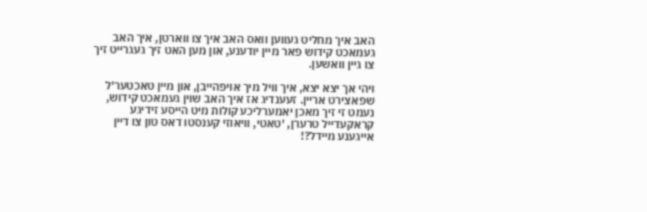האב איך מחליט געווען וואס האב איך צו ווארטן, איך האב געמאכט קידוש פאר מיין יודענע, און מען האט זיך געגרייט זיך צו גיין וואשען.

ויהי אך יצא יצא, איך וויל מיך אויפהייבן, און מיין טאכטער'ל שפאצירט אריין. זעענדיג אז איך האב שוין געמאכט קידוש, נעמט זי זיך מאכן יאמערליכע קולות מיט הייסע זידיגע קראקעדייל טרערן, 'טאטי, וויאוזי קענסטו דאס טון צו דיין אייגענע מיידל?!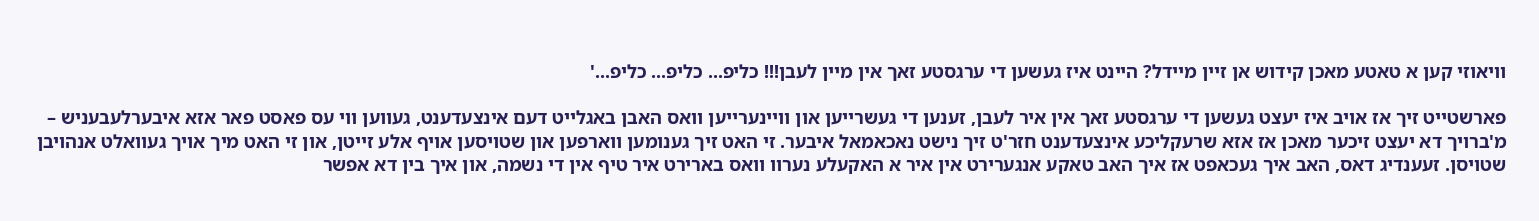וויאוזי קען א טאטע מאכן קידוש אן זיין מיידל? היינט איז געשען די ערגסטע זאך אין מיין לעבן!!! כליפ... כליפ... כליפ...'

פארשטייט זיך אז אויב איז יעצט געשען די ערגסטע זאך אין איר לעבן, זענען די געשרייען און וויינערייען וואס האבן באגלייט דעם אינצעדענט, געווען ווי עס פאסט פאר אזא איבערלעבעניש – מ'ברויך דא יעצט זיכער מאכן אז אזא שרעקליכע אינצעדענט חזר'ט זיך נישט נאכאמאל איבער. זי האט זיך גענומען ווארפען און שטויסען אויף אלע זייטן, און זי האט מיך אויך געוואלט אנהויבן שטויסן. זעענדיג דאס, האב איך געכאפט אז איך האב טאקע אנגערירט אין איר א האקעלע נערוו וואס בארירט איר טיף אין די נשמה, און איך בין דא אפשר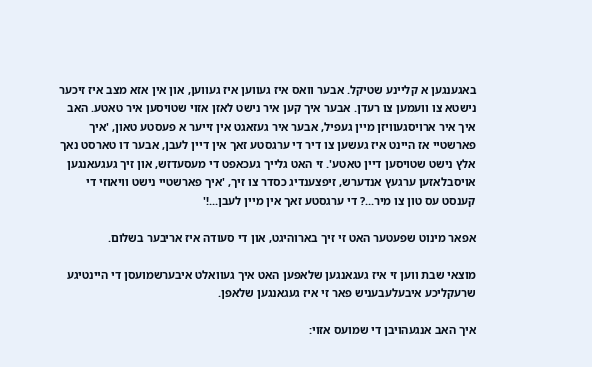באגענגען א קליינע שטיקל. אבער וואס איז געווען איז געווען, און אין אזא מצב איז זיכער נישטא צו וועמען צו רעדן. אבער איך קען איר נישט לאזן אזוי שטויסען איר טאטע. האב איך איר ארויסגעוויזן מיין געפיל, אבער איר געזאגט אין זייער א פעסטע טאון, 'איך פארשטיי אז היינט איז געשען צו דיר די ערגסטע זאך אין דיין לעבן, אבער דו טארסט נאך אלץ נישט שטויסען דיין טאטע'. זי האט גלייך געכאפט די מעסעדזש, און זיך געגעאנגען אויסבלאזען ערגעץ אנדערש, זיפצענדיג כסדר צו זיך, 'איך פארשטיי נישט וויאוזי די קענסט עס טון צו מיר...? די ערגסטע זאך אין מיין לעבן...!'

אפאר מינוט שפעטער האט זי זיך בארוהיגט, און די סעודה איז אריבער בשלום.

מוצאי שבת ווען זי איז געגאנגען שלאפען האט איך געוואלט איבערשמועסן די היינטיגע שרעקליכע איבעלעבעניש פאר זי איז געגאנגען שלאפן.

איך האב אנגעהויבן די שמועס אזוי: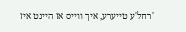'רחל'ע טייערע, איך ווייס אז היינט איז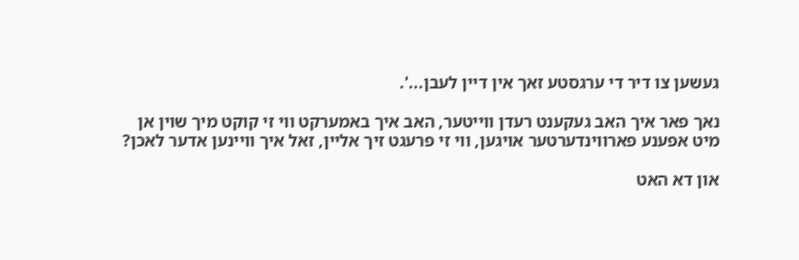געשען צו דיר די ערגסטע זאך אין דיין לעבן...'.

נאך פאר איך האב געקענט רעדן ווייטער, האב איך באמערקט ווי זי קוקט מיך שוין אן מיט אפענע פארווינדערטער אויגען, ווי זי פרעגט זיך אליין, זאל איך וויינען אדער לאכן?

און דא האט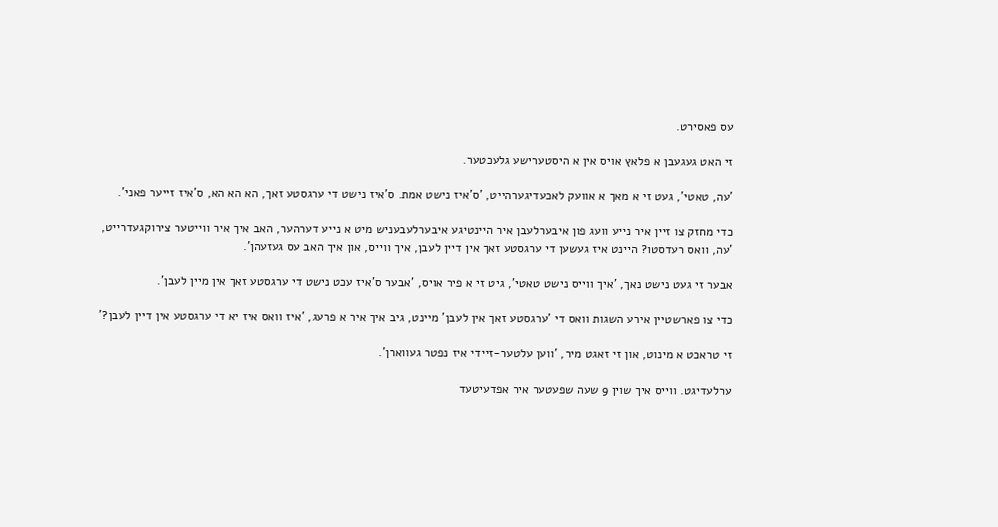עס פאסירט.

זי האט געגעבן א פלאץ אויס אין א היסטערישע גלעכטער.

'עה, טאטי', געט זי א מאך א אוועק לאכעדיגערהייט, 'ס'איז נישט אמת. ס'איז נישט די ערגסטע זאך, הא הא הא, ס'איז זייער פאני'.

כדי מחזק צו זיין איר נייע וועג פון איבערלעבן איר היינטיגע איבערלעבעניש מיט א נייע דערהער, האב איך איר ווייטער צירוקגעדרייט, 'עה, וואס רעדסטו? היינט איז געשען די ערגסטע זאך אין דיין לעבן, איך ווייס, און איך האב עס געזעהן'.

אבער זי געט נישט נאך, 'איך ווייס נישט טאטי', גיט זי א פיר אויס, 'אבער ס'איז עכט נישט די ערגסטע זאך אין מיין לעבן'.

כדי צו פארשטיין אירע השגות וואס די 'ערגסטע זאך אין לעבן' מיינט, גיב איך איר א פרעג, 'איז וואס איז יא די ערגסטע אין דיין לעבן?'

זי טראכט א מינוט, און זי זאגט מיר, 'ווען עלטער-זיידי איז נפטר געווארן'.

ערלעדיגט. ווייס איך שוין 9 שעה שפעטער איר אפדעיטעד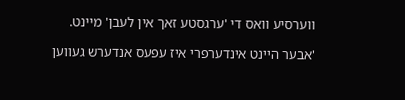ווערסיע וואס די 'ערגסטע זאך אין לעבן' מיינט.

'אבער היינט אינדערפרי איז עפעס אנדערש געווען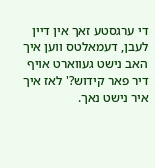די ערגסטע זאך אין דיין לעבן, דעמאלטס ווען איך האב נישט געווארט אויף דיר פאר קידוש?' לאז איך איר נישט נאך.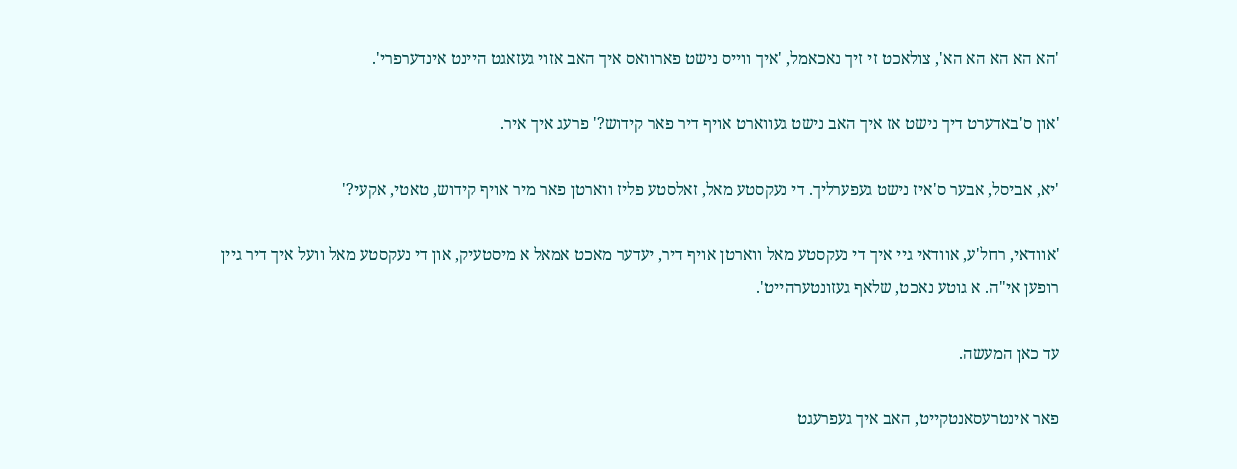'הא הא הא הא הא', צולאכט זי זיך נאכאמל, 'איך ווייס נישט פארוואס איך האב אזוי געזאגט היינט אינדערפרי'.

'און ס'באדערט דיך נישט אז איך האב נישט געווארט אויף דיר פאר קידוש?' פרעג איך איר.

'יא, אביסל, אבער ס'איז נישט געפערליך. די נעקסטע מאל, זאלסטע פליז ווארטן פאר מיר אויף קידוש, טאטי, אקעי?'

'אוודאי, רחל'ע, אוודאי גיי איך די נעקסטע מאל ווארטן אויף דיר, יעדער מאכט אמאל א מיסטעיק, און די נעקסטע מאל וועל איך דיר גיין רופען אי"ה. א גוטע נאכט, שלאף געזונטערהייט'.

עד כאן המעשה.

פאר אינטרעסאנטקייט, האב איך געפרעגט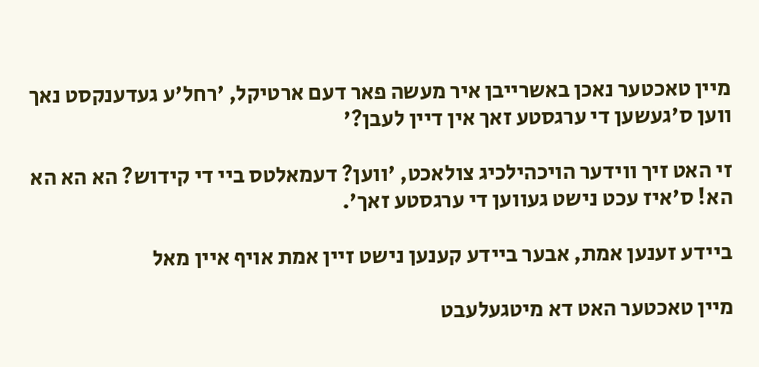מיין טאכטער נאכן באשרייבן איר מעשה פאר דעם ארטיקל, 'רחל'ע געדענקסט נאך ווען ס'געשען די ערגסטע זאך אין דיין לעבן?'

זי האט זיך ווידער הויכהילכיג צולאכט, 'ווען? דעמאלטס ביי די קידוש? הא הא הא הא! ס'איז עכט נישט געווען די ערגסטע זאך'.

ביידע זענען אמת, אבער ביידע קענען נישט זיין אמת אויף איין מאל

מיין טאכטער האט דא מיטגעלעבט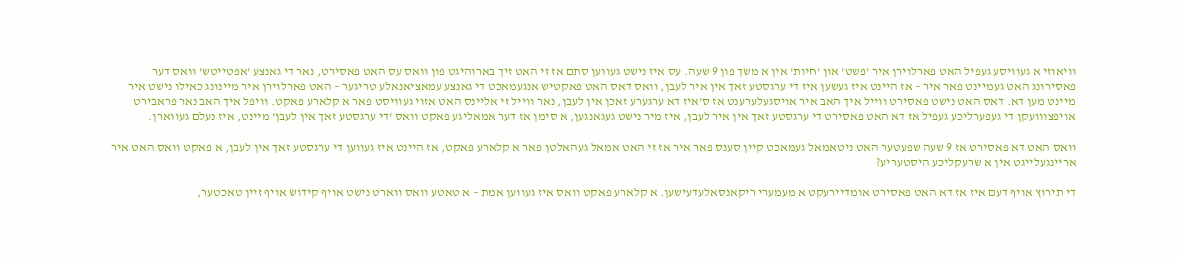וויאוזי א געוויסע געפיל האט פארלוירן איר 'פשט' און 'חיות' אין א משך פון 9 שעה. עס איז נישט געווען סתם אז זי האט זיך בארוהיגט פון וואס עס האט פאסירט, נאר די גאנצע 'אפטייטש' וואס דער פאסירונג האט געמיינט פאר איר – אז היינט איז געשען איז די ערגסטע זאך אין איר לעבן, וואס דאס האט פאקטיש אנגעמאכט די גאנצע עמאציאנאלע טריגער – האט פארלוירן איר מיינונג כאילו נישט איר מיינט מען דא. דאס האט נישט פאסירט ווייל איך האב איר אויסגעלערענט אז ס'איז דא ערגערע זאכן אין לעבן, נאר ווייל זי אליינס האט אזוי געוויסט פאר א קלארע פאקט. וויפל איך האב נאר פראבירט אויפצווועקן די געפערליכע געפיל אז דא האט פאסירט די ערגסטע זאך אין איר לעבן, איז מיר נישט געגאנגען, א סימן אז דער אמאליגע פאקט וואס 'די ערגסטע זאך אין לעבן' מיינט, איז נעלם געווארן.

וואס האט דא פאסירט אז 9 שעה שפעטער האט ניטאמאל געמאכט קיין סענס פאר איר אז זי האט אמאל געהאלטן פאר א קלארע פאקט, אז היינט איז געווען די ערגסטע זאך אין לעבן, א פאקט וואס האט איר אריינגעלייגט אין א שרעקליכע היסטעריע?

די תירוץ אויף דעם איז אז דא האט פאסירט אומדיירעקט א מעמערי ריקאנסאלעדעישען. א קלארע פאקט וואס איז געווען אמת – א טאטע וואס ווארט נישט אויף קידוש אויף זיין טאכטער,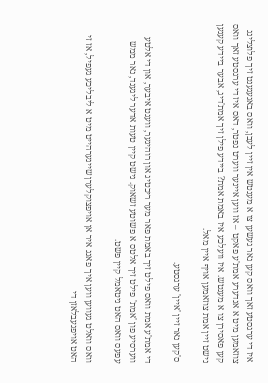איז די ערגסטע זאך וואס קען נאר געשען צו א מענטש אין זיין לעבן, וואס באגעגענט זיך פלוצלינג צוזאמען מיט א אנדערע אמת'ע פאקט – אז ווען איינער ווערט נפטר, דאס איז די ערגסטע זאך וואס קען פאסירן צו א מענטש. איז וועלכע איז באמת אמת? ביידע פילן זיך אמת'דיג, אבער ביידע קענען נישט זיין אמת צוזאמען אויף איין מאל.

ס'קען נאר זיין 'איין' ערגסטע.

די אמת'ע אמת וואס פילט זיך באמת פאר מער ריכטיג און רוהיגער, וועגט איבער, און די אלטע ווערסיע פון 'אמת' פילט זיך אלטס א פשוטע זשאוק. נישט קיין טעות אדער ליגענד, נאר ממש עפעס וואס האט ניטאמל קיין פשט.

וואס וואלט געווען ווען איך פאנג איר אן אויפצוקלערן שיינערהייט מיט א ליבליכע געפיל, אז זי האט אויפגעבלאזן די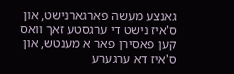גאנצע מעשה פארגארנישט, און ס'איז נישט די ערגסטע זאך וואס קען פאסירן פאר א מענטש, און ס'איז דא ערגערע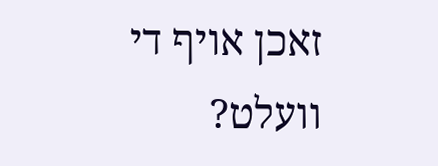זאכן אויף די וועלט?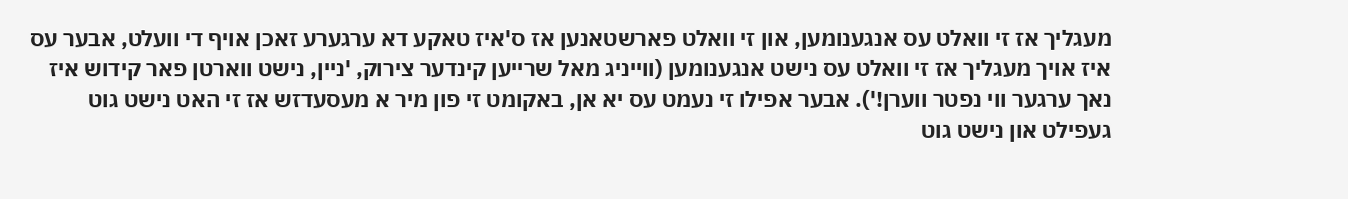מעגליך אז זי וואלט עס אנגענומען, און זי וואלט פארשטאנען אז ס'איז טאקע דא ערגערע זאכן אויף די וועלט, אבער עס איז אויך מעגליך אז זי וואלט עס נישט אנגענומען (ווייניג מאל שרייען קינדער צירוק, 'ניין, נישט ווארטן פאר קידוש איז נאך ערגער ווי נפטר ווערן!'). אבער אפילו זי נעמט עס יא אן, באקומט זי פון מיר א מעסעדזש אז זי האט נישט גוט געפילט און נישט גוט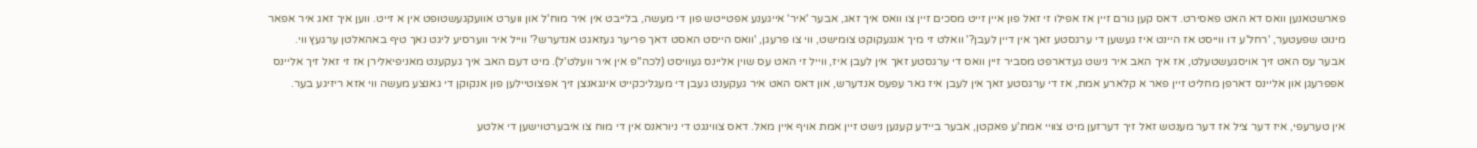פארשטאנען וואס דא האט פאסירט. דאס קען גורם זיין אז אפילו זי זאל פון איין זייט מסכים זיין צו וואס איך זאג, אבער 'איר' אייגענע אפטייטש פון די מעשה, בלייבט אין איר מוח'ל און ווערט אוועקגעשטופט אין א זייט. ווען איך זאג איר אפאר מינוט שפעטער, 'רחל'ע דו ווייסט אז היינט איז געשען די ערגסטע זאך אין דיין לעבן?' וואלט זי מיך אנגעקוקט צומישט, ווי צו פרעגן, 'וואס הייסט האסט דאך פריער געזאגט אנדערש?' ווייל איר ווערסיע ליגט נאך טיף באהאלטן ערגעץ ווי. אבער עס האט זיך אויסגעשטעלט, אז איך האב איר נישט געדארפט מסביר זיין וואס די ערגסטע זאך אין לעבן איז, ווייל זי האט עס שוין אליינס געוויסט (לכה"פ אין איר וועלט'ל). מיט דעם האב איך געקענט מאניפיאלירן אז זי זאל זיך אליינס אפפרעגן און אליינס דארפן מחליט זיין פאר א קלארע אמת, אז די ערגסטע זאך אין לעבן איז גאר עפעס אנדערש, און דאס האט איר געקענט געבן די מעגליכקייט אינגאנצן זיך אפצוטיילען פון אנקוקן די גאנצע מעשה ווי אזא ריזיגע בער.

אין טערעפי, איז דער ציל אז דער מענטש זאל זיך דערזען מיט צוויי אמת'ע פאקטן, אבער ביידע קענען נישט זיין אמת אויף איין מאל. דאס צווינגט די ניוראנס אין די מוח צו איבערטוישען די אלטע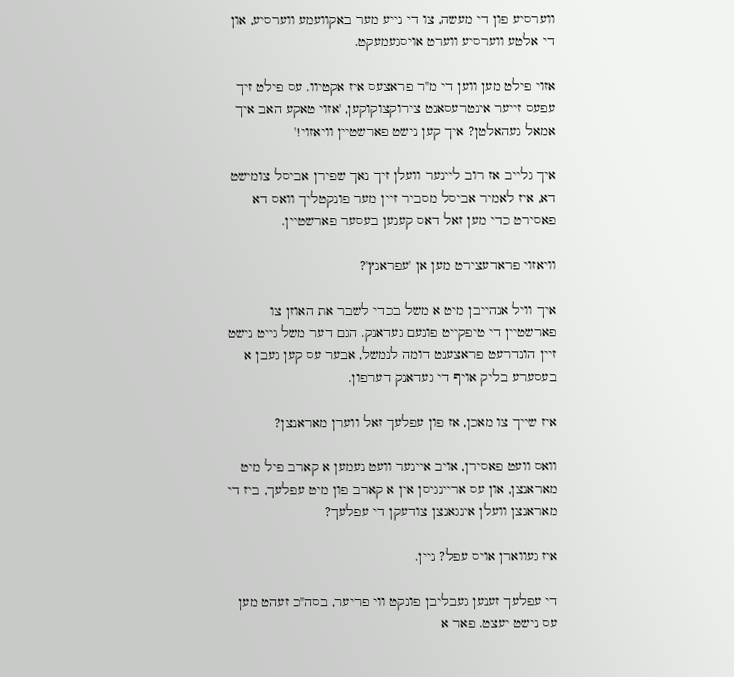ווערסיע פון די מעשה, צו די נייע מער באקוועמע ווערסיע, און די אלטע ווערסיע ווערט אויסגעמעקט.

אזוי פילט מען ווען די מ"ר פראצעס איז אקטיוו. עס פילט זיך עפעס זייער אינטרעסאנט צירוקצוקוקען, 'אזוי טאקע האב איך אמאל געהאלטן? איך קען נישט פארשטיין וויאזוי!'

איך גלייב אז רוב ליינער וועלן זיך נאך שפירן אביסל צומישט דא, איז לאמיר אביסל מסביר זיין מער פונקטליך וואס דא פאסירט כדי מען זאל דאס קענען בעסער פארשטיין.

וויאזוי פראדעצירט מען אן 'עפראנץ'?

איך וויל אנהייבן מיט א משל בכדי לשבר את האוזן צו פארשטיין די טיפקייט פונעם געדאנק. הגם דער משל גייט נישט זיין הונדרעט פראצענט דומה לנמשל, אבער עס קען געבן א בעסערע בליק אויף די געדאנק דערפון.

איז שייך צו מאכן, אז פון עפלעך זאל ווערן מאראנצן?

וואס וועט פאסירן, אויב איינער וועט נעמען א קארב פיל מיט מאראנצן, און עס אריינגיסן אין א קארב פון מיט עפלעך, ביז די מאראנצן וועלן אינגאנצן צודעקן די עפלעך?

איז געווארן אויס עפל? ניין.

די עפלעך זענען געבליבן פונקט ווי פריער, בסה"כ זעהט מען עס נישט יעצט. פאר א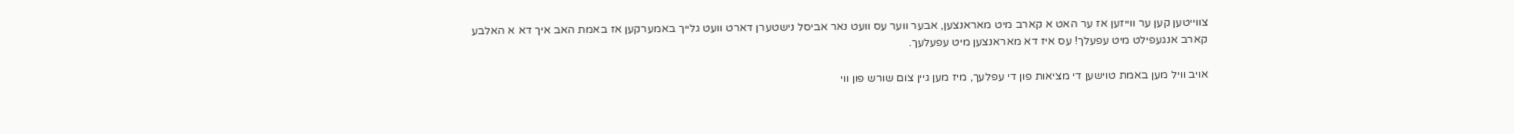צווייטען קען ער ווייזען אז ער האט א קארב מיט מאראנצען, אבער ווער עס וועט נאר אביסל נישטערן דארט וועט גלייך באמערקען אז באמת האב איך דא א האלבע קארב אנגעפילט מיט עפעלך! עס איז דא מאראנצען מיט עפעלעך.

אויב וויל מען באמת טוישען די מציאות פון די עפלעך, מיז מען גיין צום שורש פון ווי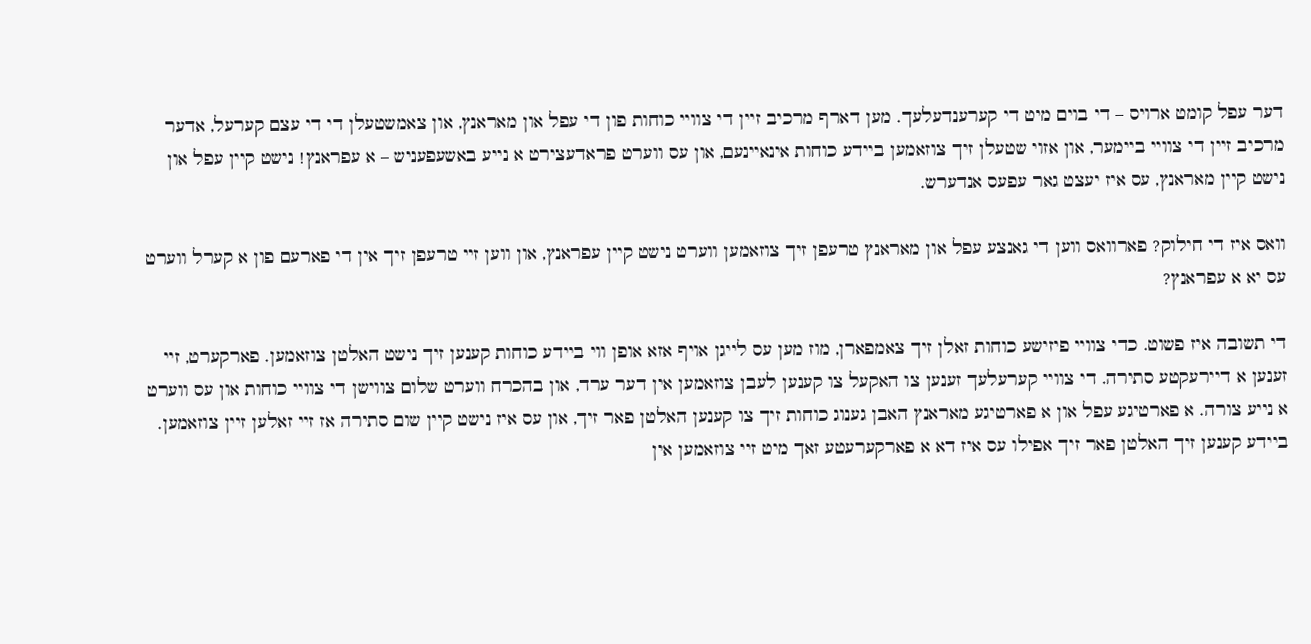דער עפל קומט ארויס – די בוים מיט די קערענדעלעך. מען דארף מרכיב זיין די צוויי כוחות פון די עפל און מאראנץ, און צאמשטעלן די די עצם קערעל, אדער מרכיב זיין די צוויי ביימער, און אזוי שטעלן זיך צוזאמען ביידע כוחות אינאיינעם, און עס ווערט פראדעצירט א נייע באשעפעניש – א עפראנץ! נישט קיין עפל און נישט קיין מאראנץ, עס איז יעצט גאר עפעס אנדערש.

וואס איז די חילוק? פארוואס ווען די גאנצע עפל און מאראנץ טרעפן זיך צוזאמען ווערט נישט קיין עפראנץ, און ווען זיי טרעפן זיך אין די פארעם פון א קערל ווערט עס יא א עפראנץ?

די תשובה איז פשוט. כדי צוויי פיזישע כוחות זאלן זיך צאמפארן, מוז מען עס לייגן אויף אזא אופן ווי ביידע כוחות קענען זיך נישט האלטן צוזאמען. פארקערט, זיי זענען א דיירעקטע סתירה. די צוויי קערעלעך זענען צו האקעל צו קענען לעבן צוזאמען אין דער ערד, און בהכרח ווערט שלום צווישן די צוויי כוחות און עס ווערט א נייע צורה. א פארטיגע עפל און א פארטיגע מאראנץ האבן גענוג כוחות זיך צו קענען האלטן פאר זיך, און עס איז נישט קיין שום סתירה אז זיי זאלען זיין צוזאמען. ביידע קענען זיך האלטן פאר זיך אפילו עס איז דא א פארקערעטע זאך מיט זיי צוזאמען אין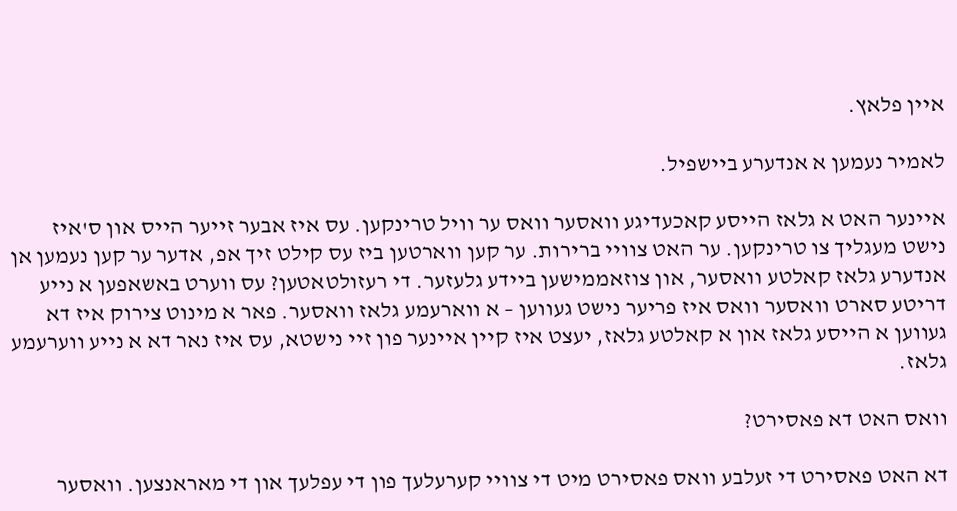איין פלאץ.

לאמיר נעמען א אנדערע ביישפיל.

איינער האט א גלאז הייסע קאכעדיגע וואסער וואס ער וויל טרינקען. עס איז אבער זייער הייס און ס'איז נישט מעגליך צו טרינקען. ער האט צוויי ברירות. ער קען ווארטען ביז עס קילט זיך אפ, אדער ער קען נעמען אן אנדערע גלאז קאלטע וואסער, און צוזאממישען ביידע גלעזער. די רעזולטאטען? עס ווערט באשאפען א נייע דריטע סארט וואסער וואס איז פריער נישט געווען – א ווארעמע גלאז וואסער. פאר א מינוט צירוק איז דא געווען א הייסע גלאז און א קאלטע גלאז, יעצט איז קיין איינער פון זיי נישטא, עס איז נאר דא א נייע ווערעמע גלאז.

וואס האט דא פאסירט?

דא האט פאסירט די זעלבע וואס פאסירט מיט די צוויי קערעלעך פון די עפלעך און די מאראנצען. וואסער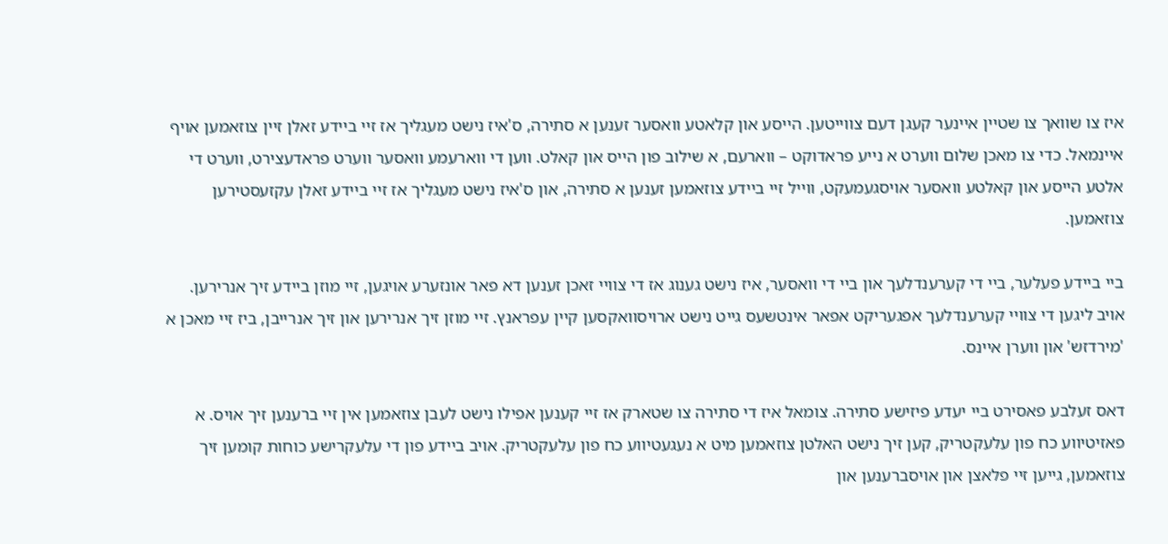איז צו שוואך צו שטיין איינער קעגן דעם צווייטען. הייסע און קלאטע וואסער זענען א סתירה, ס'איז נישט מעגליך אז זיי ביידע זאלן זיין צוזאמען אויף איינמאל. כדי צו מאכן שלום ווערט א נייע פראדוקט – ווארעם, א שילוב פון הייס און קאלט. ווען די ווארעמע וואסער ווערט פראדעצירט, ווערט די אלטע הייסע און קאלטע וואסער אויסגעמעקט, ווייל זיי ביידע צוזאמען זענען א סתירה, און ס'איז נישט מעגליך אז זיי ביידע זאלן עקזעסטירען צוזאמען.

ביי ביידע פעלער, ביי די קערענדלעך און ביי די וואסער, איז נישט גענוג אז די צוויי זאכן זענען דא פאר אונזערע אויגען, זיי מוזן ביידע זיך אנרירען. אויב ליגען די צוויי קערענדלעך אפגעריקט אפאר אינטשעס גייט נישט ארויסוואקסען קיין עפראנץ. זיי מוזן זיך אנרירען און זיך אנרייבן, ביז זיי מאכן א 'מירדזש' און ווערן איינס.

דאס זעלבע פאסירט ביי יעדע פיזישע סתירה. צומאל איז די סתירה צו שטארק אז זיי קענען אפילו נישט לעבן צוזאמען אין זיי ברענען זיך אויס. א פאזיטיווע כח פון עלעקטריק, קען זיך נישט האלטן צוזאמען מיט א נעגעטיווע כח פון עלעקטריק. אויב ביידע פון די עלעקרישע כוחות קומען זיך צוזאמען, גייען זיי פלאצן און אויסברענען און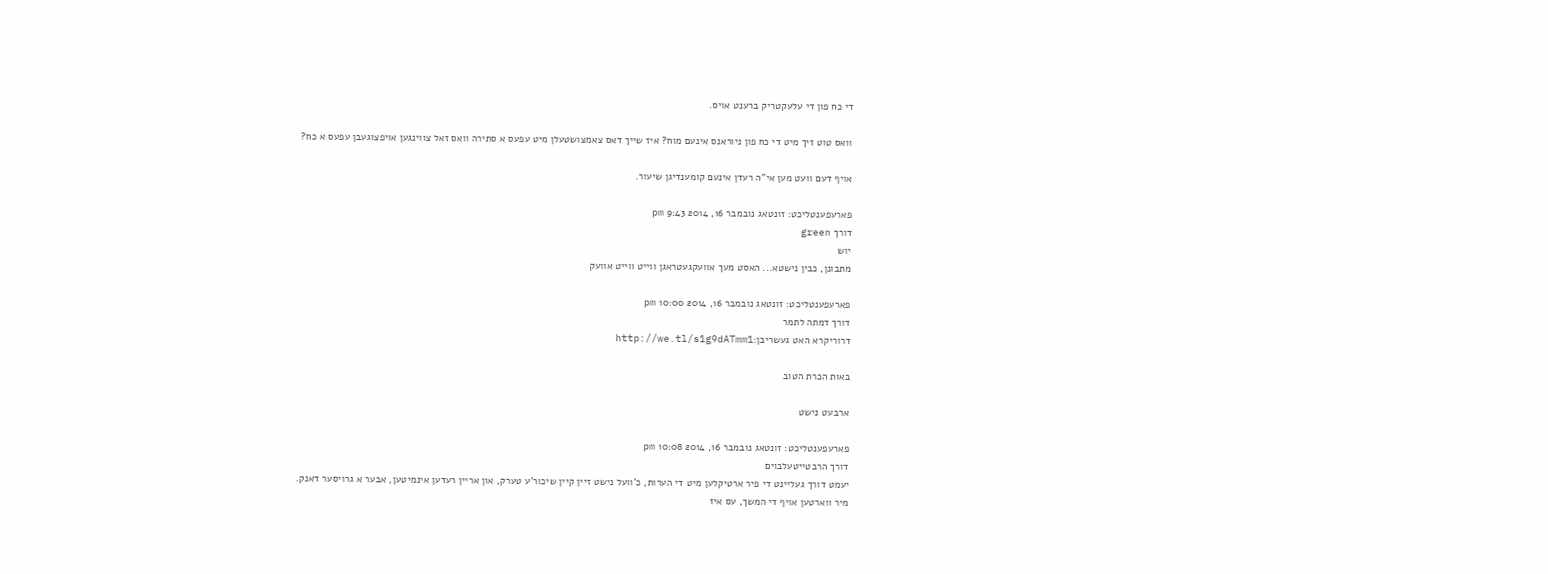די כח פון די עלעקטריק ברענט אויס.

וואס טוט זיך מיט די כח פון ניוראנס אינעם מוח? איז שייך דאס צאמצושטעלן מיט עפעס א סתירה וואס זאל צווינגען אויפצוגעבן עפעס א כח?

אויף דעם וועט מען אי"ה רעדן אינעם קומענדיגן שיעור.

פארעפענטליכט: זונטאג נובמבר 16, 2014 9:43 pm
דורך green
יוש
מתבונן, כבין נישטא... האסט מעך אוועקגעטראגן ווייט ווייט אוועק

פארעפענטליכט: זונטאג נובמבר 16, 2014 10:00 pm
דורך דמתה לתמר
דרוריקרא האט געשריבן:http://we.tl/s1g9dATmm1

באות הכרת הטוב

ארבעט נישט

פארעפענטליכט: זונטאג נובמבר 16, 2014 10:08 pm
דורך הרבטייטעלבוים
יעמט דורך געליינט די פיר ארטיקלען מיט די הערות, כ'וועל נישט זיין קיין שיכור'ע טערק, און אריין רעדען אינמיטען, אבער א גרויסער דאנק.
מיר ווארטען אויף די המשך, עס איז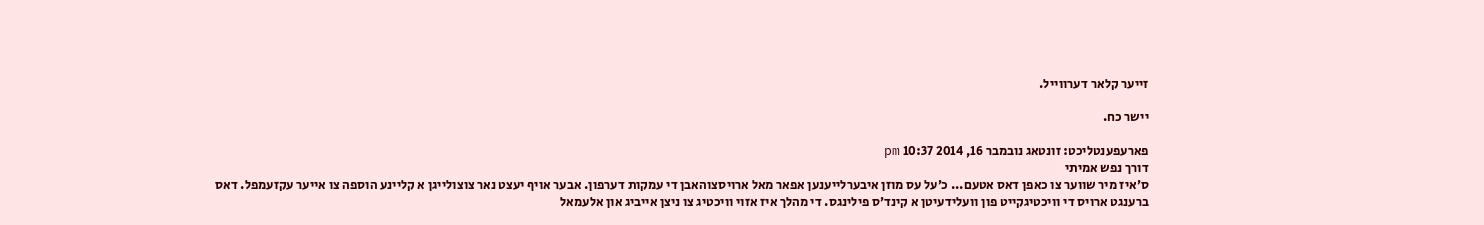זייער קלאר דערווייל.

יישר כח.

פארעפענטליכט: זונטאג נובמבר 16, 2014 10:37 pm
דורך נפש אמיתי
ס׳איז מיר שווער צו כאפן דאס אטעם... כ׳על עס מוזן איבערלייענען אפאר מאל ארויסצוהאבן די עמקות דערפון. אבער אויף יעצט נאר צוצולייגן א קליינע הוספה צו אייער עקזעמפל. דאס ברענגט ארויס די וויכטיגקייט פון וועלידעיטן א קינד׳ס פילינגס. די מהלך איז אזוי וויכטיג צו ניצן אייביג און אלעמאל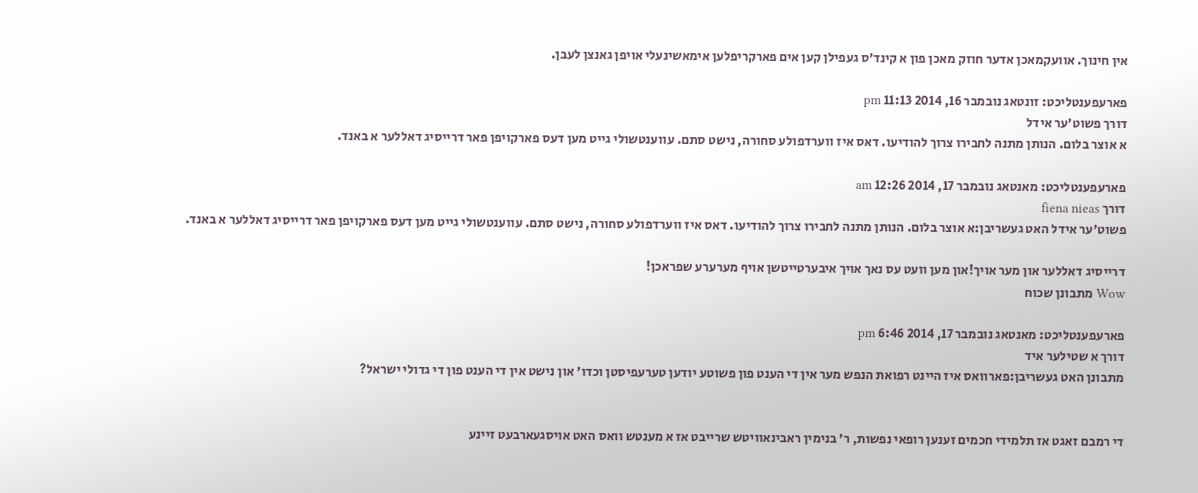אין חינוך. אוועקמאכן אדער חוזק מאכן פון א קינד׳ס געפילן קען אים פארקריפלען אימאשינעלי אויפן גאנצן לעבן.

פארעפענטליכט: זונטאג נובמבר 16, 2014 11:13 pm
דורך פשוט'ער אידל
א אוצר בלום. הנותן מתנה לחבירו צרוך להודיעו. דאס איז ווערדפולע סחורה, נישט סתם. עווענטשולי גייט מען דעס פארקויפן פאר דרייסיג דאללער א באנד.

פארעפענטליכט: מאנטאג נובמבר 17, 2014 12:26 am
דורך fiena nieas
פשוט'ער אידל האט געשריבן:א אוצר בלום. הנותן מתנה לחבירו צרוך להודיעו. דאס איז ווערדפולע סחורה, נישט סתם. עווענטשולי גייט מען דעס פארקויפן פאר דרייסיג דאללער א באנד.

דרייסיג דאללער און מער אויך!און מען וועט עס נאך אויך איבערטייטשן אויף מערערע שפראכן!
Wow מתבונן שכוח

פארעפענטליכט: מאנטאג נובמבר 17, 2014 6:46 pm
דורך א שטילער איד
מתבונן האט געשריבן:פארוואס איז היינט רפואת הנפש מער אין די הענט פון פשוטע יודען טערעפיסטן וכדו' און נישט אין די הענט פון די גדולי ישראל?


די רמבם זאגט אז תלמידי חכמים זענען רופאי נפשות, ר' בנימין ראבינאוויטש שרייבט אז א מענטש וואס האט אויסגעארבעט זיינע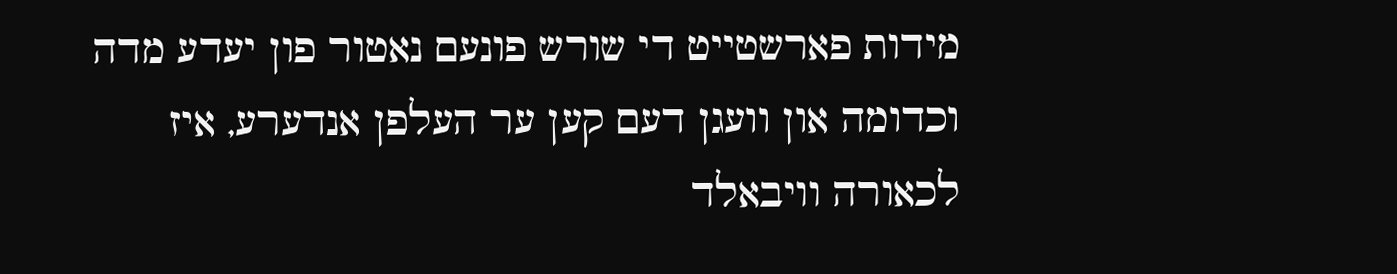מידות פארשטייט די שורש פונעם נאטור פון יעדע מדה וכדומה און וועגן דעם קען ער העלפן אנדערע, איז לכאורה וויבאלד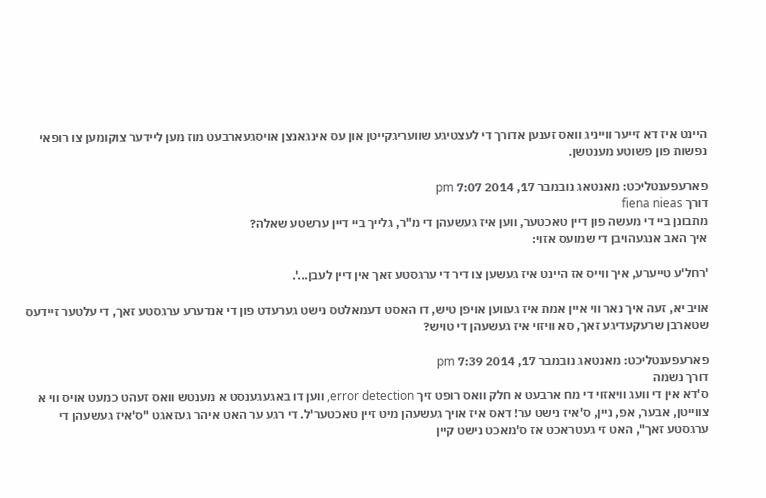היינט איז דא זייער ווייניג וואס זענען אדורך די לעצטיגע שוועריגקייטן און עס אינגאנצן אויסגעארבעט מוז מען ליידער צוקומען צו רופאי נפשות פון פשוטע מענטשן.

פארעפענטליכט: מאנטאג נובמבר 17, 2014 7:07 pm
דורך fiena nieas
מתבונן ביי די מעשה פון דיין טאכטער, ווען איז געשעהן די מ"ר, גלייך ביי דיין ערשטע שאלה?
איך האב אנגעהויבן די שמועס אזוי:

'רחל'ע טייערע, איך ווייס אז היינט איז געשען צו דיר די ערגסטע זאך אין דיין לעבן...'.

אויב יא, זעה איך נאר ווי איין אמת איז געווען אויפן טיש, דו האסט דעמאלטס נישט גערעדט פון די אנדערע ערגסטע זאך, די עלטער זיידעס שטארבן שרעקעדיגע זאך, סא וויזוי איז געשעהן די טויש?

פארעפענטליכט: מאנטאג נובמבר 17, 2014 7:39 pm
דורך נשמה
ס'דא אין די וועג וויאזוי די מח ארבעט א חלק וואס רופט זיך error detection, ווען דו באגעגענסט א מענטש וואס זעהט כמעט אויס ווי א צווייטן, אבער, אפ, ניין, ס'איז נישט ער! דאס איז אויך געשעהן מיט זיין טאכטער'ל. די רגע ער האט איהר געזאגט "ס'איז געשעהן די ערגסטע זאך", האט זי געטראכט אז ס'מאכט נישט קיין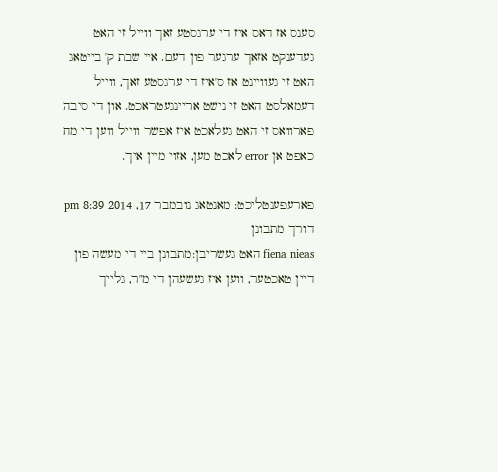סענס אז דאס איז די ערגסטע זאך ווייל זי האט געדענקט אזאך ערגער פון דעם. איי שבת ק' בייטאג האט זי געוויינט אז ס'איז די ערגסטע זאך, ווייל דעמאלסט האט זי נישט אריינגעטראכט. און די סיבה פארוואס זי האט געלאכט איז אפשר ווייל ווען די מח כאפט אן error לאכט מען, אזוי מיין איך.

פארעפענטליכט: מאנטאג נובמבר 17, 2014 8:39 pm
דורך מתבונן
fiena nieas האט געשריבן:מתבונן ביי די מעשה פון דיין טאכטער, ווען איז געשעהן די מ"ר, גלייך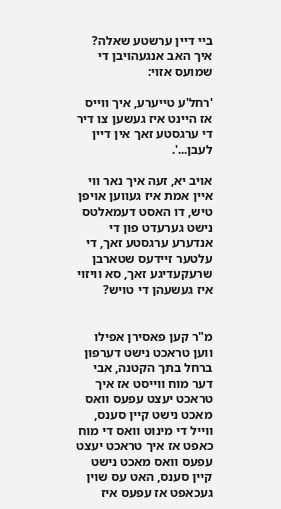ביי דיין ערשטע שאלה?
איך האב אנגעהויבן די שמועס אזוי:

'רחל'ע טייערע, איך ווייס אז היינט איז געשען צו דיר די ערגסטע זאך אין דיין לעבן...'.

אויב יא, זעה איך נאר ווי איין אמת איז געווען אויפן טיש, דו האסט דעמאלטס נישט גערעדט פון די אנדערע ערגסטע זאך, די עלטער זיידעס שטארבן שרעקעדיגע זאך, סא וויזוי איז געשעהן די טויש?


מ"ר קען פאסירן אפילו ווען טראכט נישט דערפון ברחל בתך הקטנה, אבי דער מוח ווייסט אז איך טראכט יעצט עפעס וואס מאכט נישט קיין סענס, ווייל די מינוט וואס די מוח כאפט אז איך טראכט יעצט עפעס וואס מאכט נישט קיין סענס, האט עס שוין געכאפט אז עפעס איז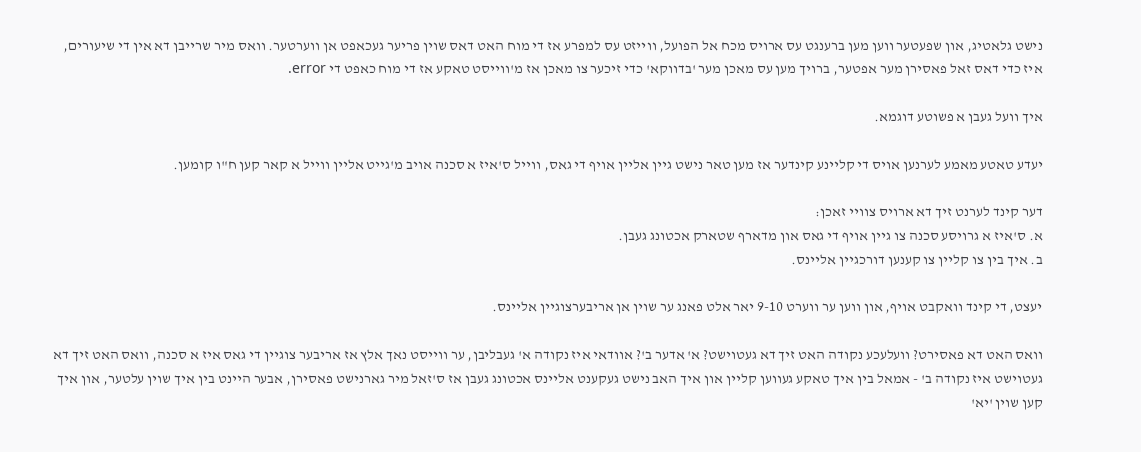נישט גלאטיג, און שפעטער ווען מען ברענגט עס ארויס מכח אל הפועל, ווייזט עס למפרע אז די מוח האט דאס שוין פריער געכאפט אן ווערטער. וואס מיר שרייבן דא אין די שיעורים, איז כדי דאס זאל פאסירן מער אפטער, ברויך מען עס מאכן מער 'בדווקא' כדי זיכער צו מאכן אז מ'ווייסט טאקע אז די מוח כאפט די error.

איך וועל געבן א פשוטע דוגמא.

יעדע טאטע מאמע לערנען אויס די קליינע קינדער אז מען טאר נישט גיין אליין אויף די גאס, ווייל ס'איז א סכנה אויב מ'גייט אליין ווייל א קאר קען ח"ו קומען.

דער קינד לערנט זיך דא ארויס צוויי זאכן:
א. ס'איז א גרויסע סכנה צו גיין אויף די גאס און מדארף שטארק אכטונג געבן.
ב. איך בין צו קליין צו קענען דורכגיין אליינס.

יעצט, די קינד וואקבט אויף, און ווען ער ווערט 9-10 יאר אלט פאנג ער שוין אן אריבערצוגיין אליינס.

וואס האט דא פאסירט? וועלעכע נקודה האט זיך דא געטוישט? א' אדער ב'? אוודאי איז נקודה א' געבליבן, ער ווייסט נאך אלץ אז אריבער צוגיין די גאס איז א סכנה, וואס האט זיך דא געטוישט איז נקודה ב' - אמאל בין איך טאקע געווען קליין און איך האב נישט געקענט אליינס אכטונג געבן אז ס'זאל מיר גארנישט פאסירן, אבער היינט בין איך שוין עלטער, און איך קען שוין 'יא'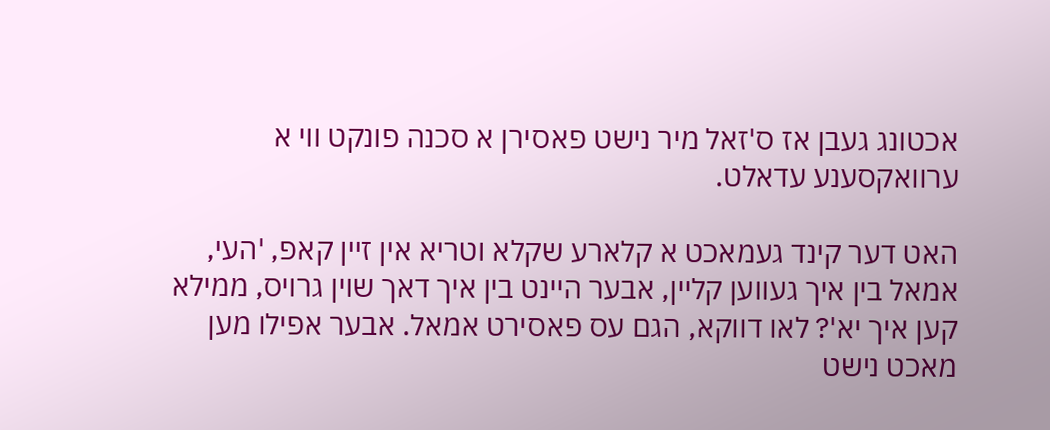אכטונג געבן אז ס'זאל מיר נישט פאסירן א סכנה פונקט ווי א ערוואקסענע עדאלט.

האט דער קינד געמאכט א קלארע שקלא וטריא אין זיין קאפ, 'העי, אמאל בין איך געווען קליין, אבער היינט בין איך דאך שוין גרויס, ממילא קען איך יא'? לאו דווקא, הגם עס פאסירט אמאל. אבער אפילו מען מאכט נישט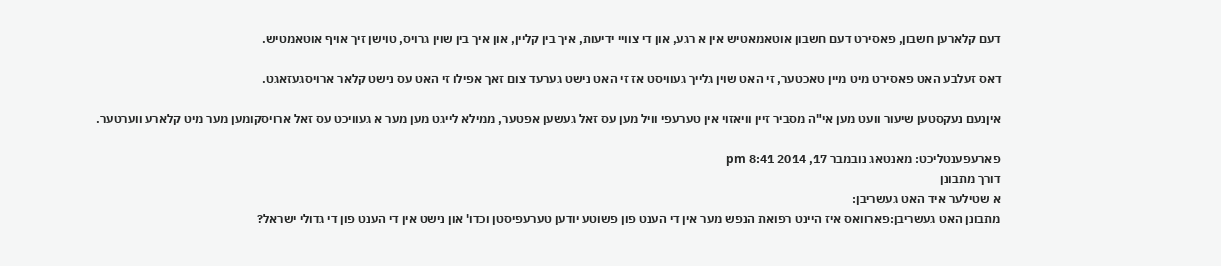דעם קלארען חשבון, פאסירט דעם חשבון אוטאמאטיש אין א רגע, און די צוויי ידיעות, איך בין קליין, און איך בין שוין גרויס, טוישן זיך אויף אוטאמטיש.

דאס זעלבע האט פאסירט מיט מיין טאכטער, זי האט שוין גלייך געוויסט אז זי האט נישט גערעד צום זאך אפילו זי האט עס נישט קלאר ארויסגעזאגט.

איןנעם נעקסטען שיעור וועט מען אי"ה מסביר זיין וויאזוי אין טערעפי וויל מען עס זאל געשען אפטער, ממילא לייגט מען מער א געוויכט עס זאל ארויסקומען מער מיט קלארע ווערטער.

פארעפענטליכט: מאנטאג נובמבר 17, 2014 8:41 pm
דורך מתבונן
א שטילער איד האט געשריבן:
מתבונן האט געשריבן:פארוואס איז היינט רפואת הנפש מער אין די הענט פון פשוטע יודען טערעפיסטן וכדו' און נישט אין די הענט פון די גדולי ישראל?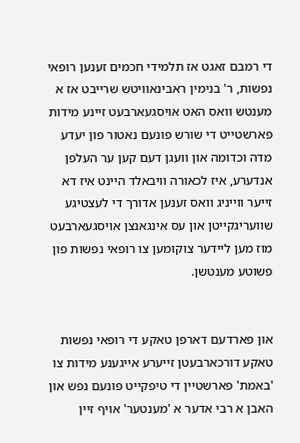די רמבם זאגט אז תלמידי חכמים זענען רופאי נפשות, ר' בנימין ראבינאוויטש שרייבט אז א מענטש וואס האט אויסגעארבעט זיינע מידות פארשטייט די שורש פונעם נאטור פון יעדע מדה וכדומה און וועגן דעם קען ער העלפן אנדערע, איז לכאורה וויבאלד היינט איז דא זייער ווייניג וואס זענען אדורך די לעצטיגע שוועריגקייטן און עס אינגאנצן אויסגעארבעט מוז מען ליידער צוקומען צו רופאי נפשות פון פשוטע מענטשן.


און פארדעם דארפן טאקע די רופאי נפשות טאקע דורכארבעטן זייערע אייגענע מידות צו 'באמת' פארשטיין די טיפקייט פונעם נפש און האבן א רבי אדער א 'מענטער' אויף זיין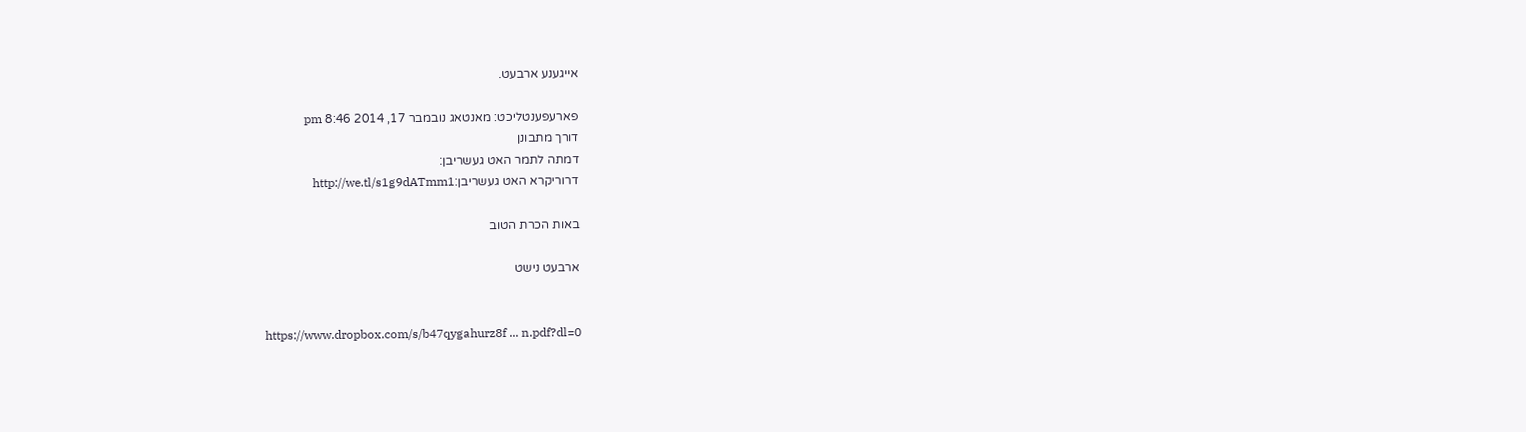אייגענע ארבעט.

פארעפענטליכט: מאנטאג נובמבר 17, 2014 8:46 pm
דורך מתבונן
דמתה לתמר האט געשריבן:
דרוריקרא האט געשריבן:http://we.tl/s1g9dATmm1

באות הכרת הטוב

ארבעט נישט


https://www.dropbox.com/s/b47qygahurz8f ... n.pdf?dl=0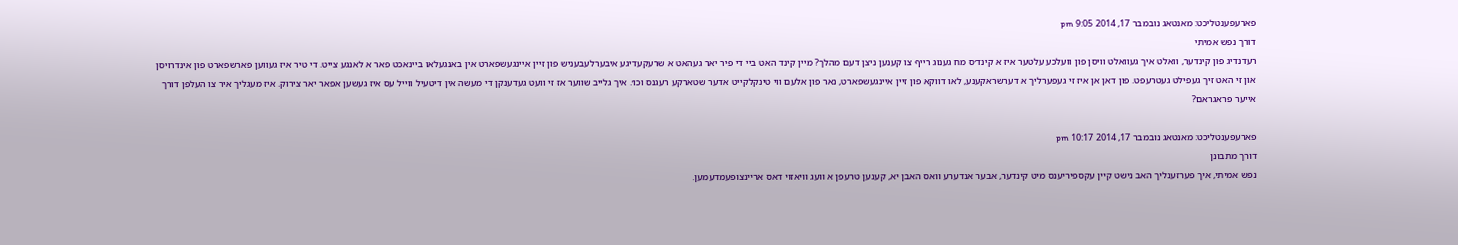פארעפענטליכט: מאנטאג נובמבר 17, 2014 9:05 pm
דורך נפש אמיתי
רעדנדיג פון קינדער, וואלט איך געוואלט וויסן פון וועלכע עלטער איז א קינד׳ס מח גענוג רייף צו קענען ניצן דעם מהלך? מיין קינד האט ביי די פיר יאר געהאט א שרעקעדיגע איבערלעבעניש פון זיין איינגעשפארט אין באנגעלאו ביינאכט פאר א לאנגע צייט. די טיר איז געווען פארשפארט פון אינדרויסן און זי האט זיך געפילט געטרעפט. פון דאן אן איז זי געפערליך א דערשראקענע, לאו דווקא פון זיין איינגעשפארט, נאר פון אלעם ווי טינקלקייט אדער שטארקע רעגנס וכו׳. איך גלייב שווער אז זי וועט געדענקן די מעשה אין דיטעיל ווייל עס איז געשען אפאר יאר צירוק. איז מעגליך איר צו העלפן דורך אייער פראגראם?

פארעפענטליכט: מאנטאג נובמבר 17, 2014 10:17 pm
דורך מתבונן
נפש אמיתי, איך פערזענליך האב נישט קיין עקספיריענס מיט קינדער, אבער אנדערע וואס האבן יא, קענען טרעפן א וועג וויאזוי דאס אריינצופעמדעמען.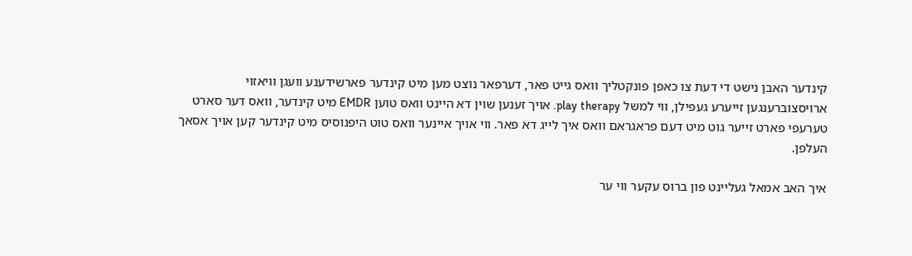קינדער האבן נישט די דעת צו כאפן פונקטליך וואס גייט פאר, דערפאר נוצט מען מיט קינדער פארשידענע וועגן וויאזוי ארויסצוברענגען זייערע געפילן, ווי למשל play therapy. אויך זענען שוין דא היינט וואס טוען EMDR מיט קינדער, וואס דער סארט טערעפי פארט זייער גוט מיט דעם פראגראם וואס איך לייג דא פאר. ווי אויך איינער וואס טוט היפנוסיס מיט קינדער קען אויך אסאך העלפן.

איך האב אמאל געליינט פון ברוס עקער ווי ער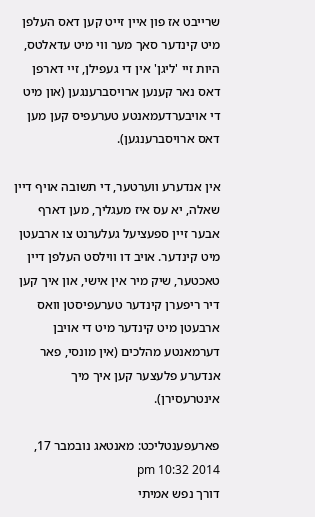שרייבט אז פון איין זייט קען דאס העלפן מיט קינדער סאך מער ווי מיט עדאלטס, היות זיי 'ליגן' אין די געפילן, זיי דארפן דאס נאר קענען ארויסברענגען (און מיט די אויבערדעמאנטע טערעפיס קען מען דאס ארויסברענגען).

אין אנדערע ווערטער, די תשובה אויף דיין שאלה, יא עס איז מעגליך, מען דארף אבער זיין ספעציעל געלערנט צו ארבעטן מיט קינדער. אויב דו ווילסט העלפן דיין טאכטער, שיק מיר אין אישי, און איך קען דיר ריפערן קינדער טערעפיסטן וואס ארבעטן מיט קינדער מיט די אויבן דערמאנטע מהלכים (אין מונסי, פאר אנדערע פלעצער קען איך מיך אינטרעסירן).

פארעפענטליכט: מאנטאג נובמבר 17, 2014 10:32 pm
דורך נפש אמיתי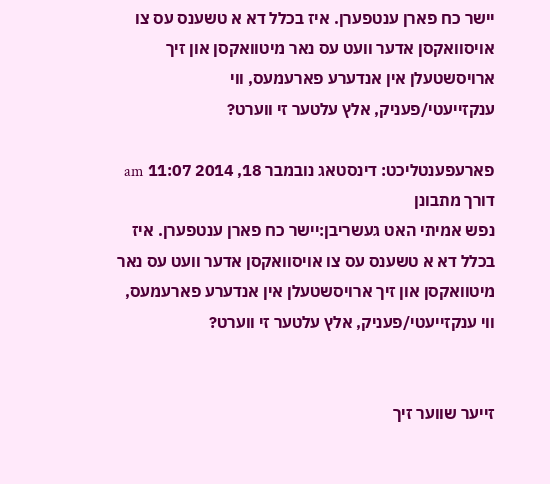יישר כח פארן ענטפערן. איז בכלל דא א טשענס עס צו אויסוואקסן אדער וועט עס נאר מיטוואקסן און זיך ארויסשטעלן אין אנדערע פארעמעס, ווי ענקזייעטי/פעניק, אלץ עלטער זי ווערט?

פארעפענטליכט: דינסטאג נובמבר 18, 2014 11:07 am
דורך מתבונן
נפש אמיתי האט געשריבן:יישר כח פארן ענטפערן. איז בכלל דא א טשענס עס צו אויסוואקסן אדער וועט עס נאר מיטוואקסן און זיך ארויסשטעלן אין אנדערע פארעמעס, ווי ענקזייעטי/פעניק, אלץ עלטער זי ווערט?


זייער שווער זיך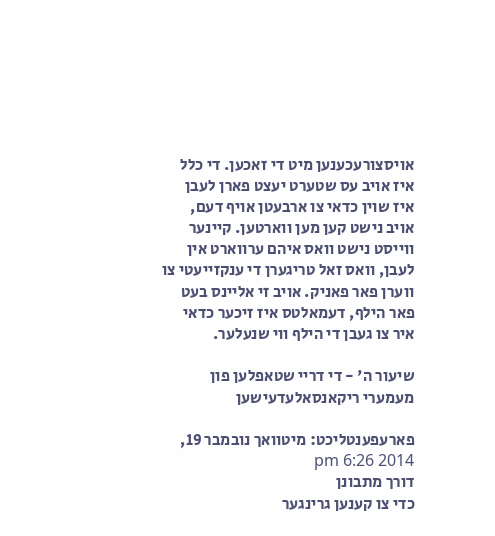אויסצורעכענען מיט די זאכען. די כלל איז אויב עס שטערט יעצט פארן לעבן איז שוין כדאי צו ארבעטן אויף דעם, אויב נישט קען מען ווארטען. קיינער ווייסט נישט וואס איהם ערווארט אין לעבן, וואס זאל טריגערן די ענקזייעטי צו ווערן פאר פאניק. אויב זי אליינס בעט פאר הילף, דעמאלטס איז זיכער כדאי איר צו געבן די הילף ווי שנעלער.

שיעור ה' - די דריי שטאפלען פון מעמערי ריקאנסאלעדעישען

פארעפענטליכט: מיטוואך נובמבר 19, 2014 6:26 pm
דורך מתבונן
כדי צו קענען גרינגער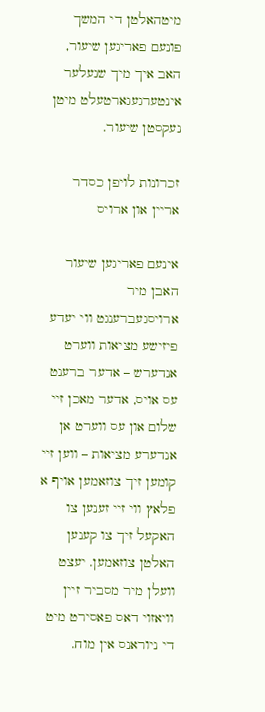מיטהאלטן די המשך פונעם פאריגען שיעור, האב איך מיך שנעלער אינטערגעגארטעלט מיטן נעקסטן שיעור.

זכרונות לויפן כסדר אריין און ארויס

אינעם פאריגען שיעור האבן מיר ארויסגעברענגט ווי יעדע פיזישע מציאות ווערט אנדערש – אדער ברענט עס אויס, אדער מאכן זיי שלום און עס ווערט אן אנדערע מציאות – ווען זיי קומען זיך צוזאמען אויף א פלאץ ווי זיי זענען צו האקעל זיך צו קענען האלטן צוזאמען. יעצט וועלן מיר מסביר זיין וויאזוי דאס פאסירט מיט די ניוראנס אין מוח.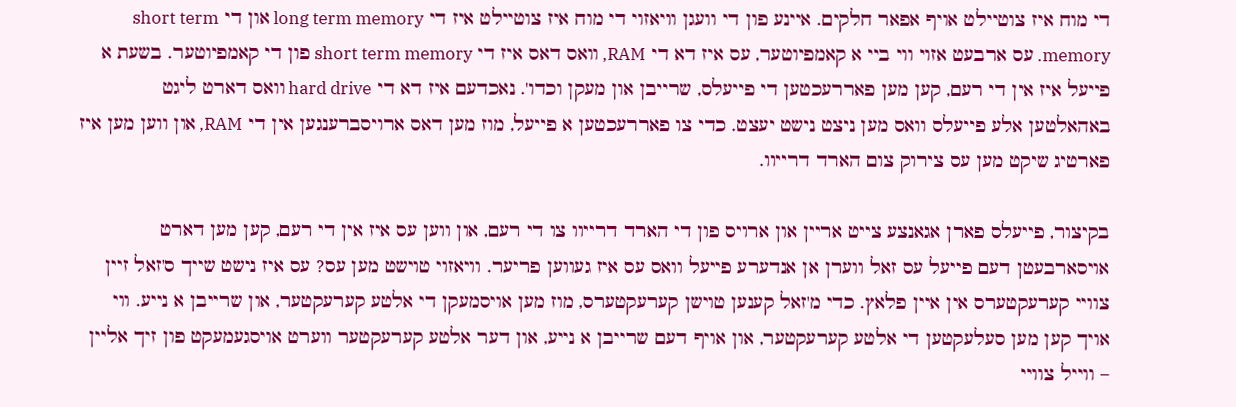די מוח איז צוטיילט אויף אפאר חלקים. איינע פון די וועגן וויאזוי די מוח איז צוטיילט איז די long term memory און די short term memory. עס ארבעט אזוי ווי ביי א קאמפיוטער, עס איז דא די RAM, וואס דאס איז די short term memory פון די קאמפיוטער. בשעת א פייעל איז אין די רעם, קען מען פאררעכטען די פייעלס, שרייבן און מעקן וכדו'. נאכדעם איז דא די hard drive וואס דארט ליגט באהאלטען אלע פייעלס וואס מען ניצט נישט יעצט. כדי צו פאררעכטען א פייעל, מוז מען דאס ארויסברענגען אין די RAM, און ווען מען איז פארטיג שיקט מען עס צירוק צום הארד דרייוו.

בקיצור, פייעלס פארן אגאנצע צייט אריין און ארויס פון די הארד דרייוו צו די רעם, און ווען עס איז אין די רעם, קען מען דארט אויסארבעטן דעם פייעל עס זאל ווערן אן אנדערע פייעל וואס עס איז געווען פריער. וויאזוי טוישט מען עס? עס איז נישט שייך ס'זאל זיין צוויי קערעקטערס אין איין פלאץ. כדי מ'זאל קענען טוישן קערעקטערס, מוז מען אויסמעקן די אלטע קערעקטער, און שרייבן א נייע. ווי אויך קען מען סעלעקטען די אלטע קערעקטער, און אויף דעם שרייבן א נייע, און דער אלטע קערעקטער ווערט אויסגעמעקט פון זיך אליין – ווייל צוויי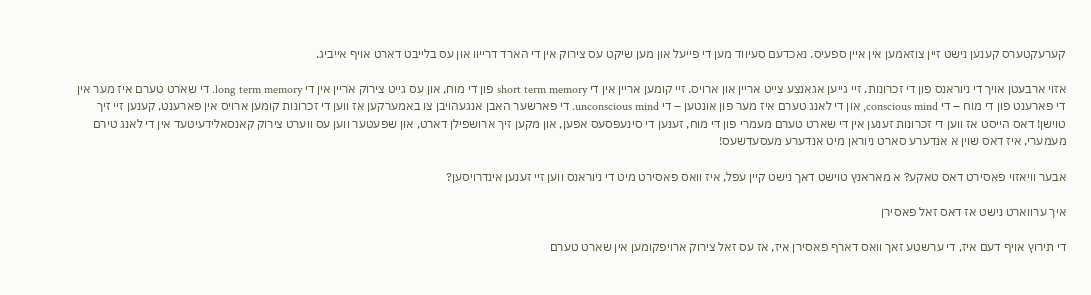קערעקטערס קענען נישט זיין צוזאמען אין איין ספעיס. נאכדעם סעיווד מען די פייעל און מען שיקט עס צירוק אין די הארד דרייוו און עס בלייבט דארט אויף אייביג.

אזוי ארבעטן אויך די ניוראנס פון די זכרונות. זיי גייען אגאנצע צייט אריין און ארויס. זיי קומען אריין אין די short term memory פון די מוח, און עס גייט צירוק אריין אין די long term memory. די שארט טערם איז מער אין די פארענט פון די מוח – די conscious mind, און די לאנג טערם איז מער פון אונטען – די unconscious mind. די פארשער האבן אנגעהויבן צו באמערקען אז ווען די זכרונות קומען ארויס אין פארענט, קענען זיי זיך טוישן! דאס הייסט אז ווען די זכרונות זענען אין די שארט טערם מעמרי פון די מוח, זענען די סינעפסעס אפען, און מקען זיך ארושפילן דארט, און שפעטער ווען עס ווערט צירוק קאנסאלידעיטעד אין די לאנג טירם מעמערי, איז דאס שוין א אנדערע סארט ניוראן מיט אנדערע מעסעדשעס!

אבער וויאזוי פאסירט דאס טאקע? א מאראנץ טוישט דאך נישט קיין עפל, איז וואס פאסירט מיט די ניוראנס ווען זיי זענען אינדרויסען?

איך ערווארט נישט אז דאס זאל פאסירן

די תירוץ אויף דעם איז, די ערשטע זאך וואס דארף פאסירן איז, אז עס זאל צירוק ארויפקומען אין שארט טערם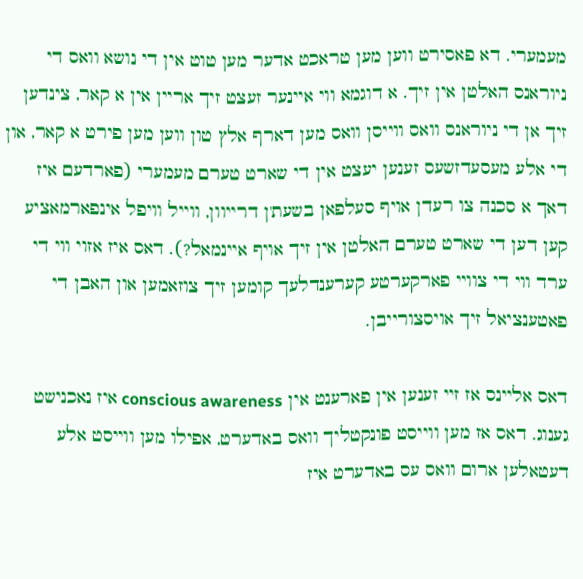מעמערי. דא פאסירט ווען מען טראכט אדער מען טוט אין די נושא וואס די ניוראנס האלטן אין זיך. א דוגמא ווי איינער זעצט זיך אריין אין א קאר, צינדען זיך אן די ניוראנס וואס ווייסן וואס מען דארף אלץ טון ווען מען פירט א קאר, און די אלע מעסעדזשעס זענען יעצט אין די שארט טערם מעמערי (פארדעם איז דאך א סכנה צו רעדן אויף סעלפאן בשעת'ן דרייוון, ווייל וויפל אינפארמאציע קען דען די שארט טערם האלטן אין זיך אויף איינמאל?). דאס איז אזוי ווי די ערד ווי די צוויי פארקערטע קערענדלעך קומען זיך צוזאמען און האבן די פאטענציאל זיך אויסצורייבן.

דאס אליינס אז זיי זענען אין פארענט אין conscious awareness איז נאכנישט גענוג. דאס אז מען ווייסט פונקטליך וואס באדערט, אפילו מען ווייסט אלע דעטאלען ארום וואס עס באדערט איז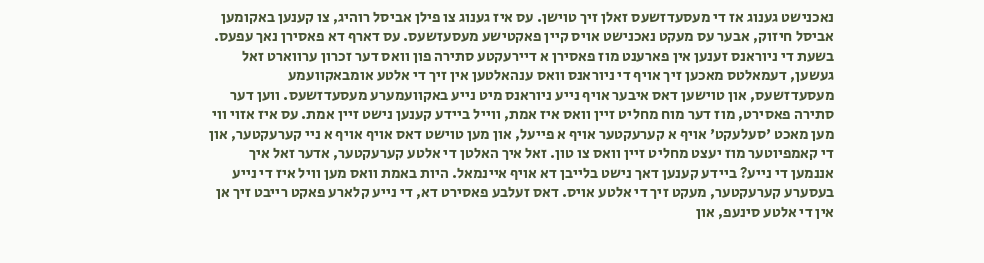נאכנישט גענוג אז די מעסעדזשעס זאלן זיך טוישן. עס איז גענוג צו פילן אביסל רוהיג, צו קענען באקומען אביסל חיזוק, אבער עס מעקט נאכנישט אויס קיין פאקטישע מעסעזשעס. עס דארף דא פאסירן נאך עפעס. בשעת די ניוראנס זענען אין פארענט מוז פאסירן א דיירעקטע סתירה פון וואס דער זכרון ערווארט זאל געשען, דעמאלטס מאכען זיך אויף די ניוראנס וואס ענהאלטען אין זיך די אלטע אומבאקוועמע מעסעדזשעס, און טוישען דאס איבער אויף נייע ניוראנס מיט נייע באקוועמערע מעסעדזשעס. ווען דער סתירה פאסירט, מוז דער מוח מחליט זיין וואס איז אמת, ווייל ביידע קענען נישט זיין אמת. עס איז אזוי ווי מען מאכט 'סעלעקט' אויף א קערעקטער אויף א פייעל, און מען טוישט דאס אויף אויף א ניי קערעקטער, און די קאמפיוטער מוז יעצט מחליט זיין וואס צו טון. זאל איך האלטן די אלטע קערעקטער, אדער זאל איך אננמען די נייע? ביידע קענען דאך נישט בלייבן דא אויף איינמאל. היות באמת וואס מען וויל איז די נייע בעסערע קערעקטער, מעקט זיך די אלטע אויס. דאס זעלבע פאסירט דא, די נייע קלארע פאקט רייבט זיך אן אין די אלטע סינעפ, און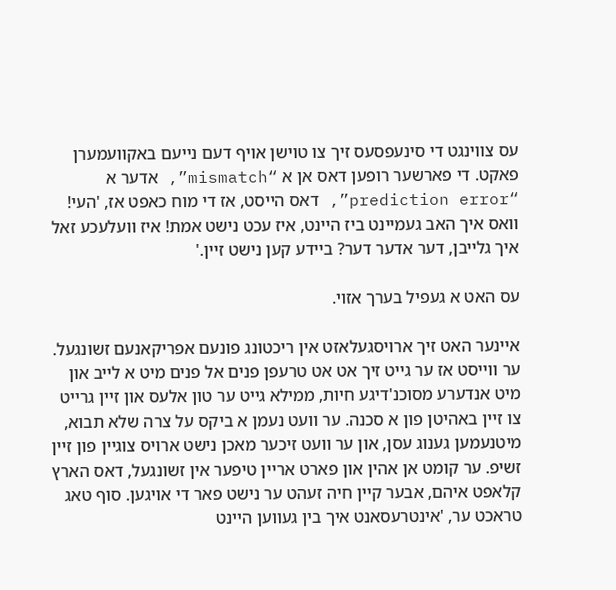עס צווינגט די סינעפסעס זיך צו טוישן אויף דעם נייעם באקוועמערן פאקט. די פארשער רופען דאס אן א “mismatch”, אדער א “prediction error”, דאס הייסט, אז די מוח כאפט אז, 'העי! וואס איך האב געמיינט ביז היינט, איז עכט נישט אמת! איז וועלעכע זאל איך גלייבן, דער אדער דער? ביידע קען נישט זיין.'

עס האט א געפיל בערך אזוי.

איינער האט זיך ארויסגעלאזט אין ריכטונג פונעם אפריקאנעם זשונגעל. ער ווייסט אז ער גייט זיך אט אט טרעפן פנים אל פנים מיט א לייב און מיט אנדערע מסוכנ'דיגע חיות, ממילא גייט ער טון אלעס און זיין גרייט צו זיין באהיטן פון א סכנה. ער וועט נעמן א ביקס על צרה שלא תבוא, מיטנעמען גענוג עסן, און ער וועט זיכער מאכן נישט ארויס צוגיין פון זיין זשיפ. ער קומט אן אהין און פארט אריין טיפער אין זשונגעל, דאס הארץ קלאפט איהם, אבער קיין חיה זעהט ער נישט פאר די אויגען. סוף טאג טראכט ער, 'אינטרעסאנט איך בין געווען היינט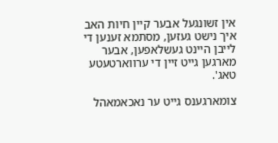אין זשונגעל אבער קיין חיות האב איך נישט געזען, מסתמא זענען די לייבן היינט געשלאפען, אבער מארגען גייט זיין די ערווארטעטע טאג'.

צומארגענס גייט ער נאכאמאהל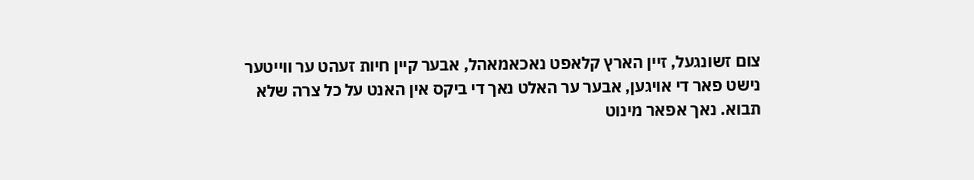צום זשונגעל, זיין הארץ קלאפט נאכאמאהל, אבער קיין חיות זעהט ער ווייטער נישט פאר די אויגען, אבער ער האלט נאך די ביקס אין האנט על כל צרה שלא תבוא. נאך אפאר מינוט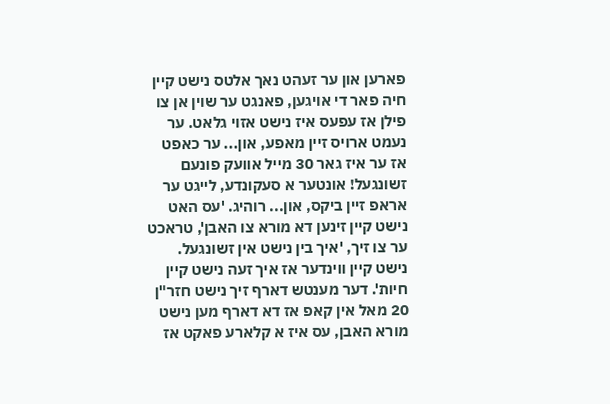פארען און ער זעהט נאך אלטס נישט קיין חיה פאר די אויגען, פאנגט ער שוין אן צו פילן אז עפעס איז נישט אזוי גלאט. ער נעמט ארויס זיין מאפע, און... ער כאפט אז ער איז גאר 30 מייל אוועק פונעם זשונגעל! אונטער א סעקונדע, לייגט ער אראפ זיין ביקס, און... רוהיג. 'עס האט נישט קיין זינען דא מורא צו האבן', טראכט ער צו זיך, 'איך בין נישט אין זשונגעל. נישט קיין ווינדער אז איך זעה נישט קיין חיות'. דער מענטש דארף זיך נישט חזר"ן 20 מאל אין קאפ אז דא דארף מען נישט מורא האבן, עס איז א קלארע פאקט אז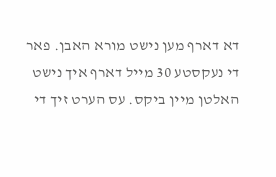דא דארף מען נישט מורא האבן. פאר די נעקסטע 30 מייל דארף איך נישט האלטן מיין ביקס. עס הערט זיך די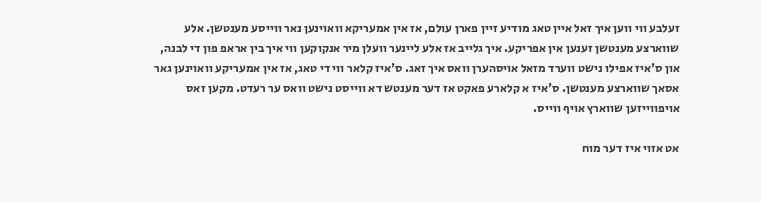זעלבע ווי ווען איך זאל איין טאג מודיע זיין פארן עולם, אז אין אמעריקא וואוינען נאר ווייסע מענטשן. אלע שווארצע מענטשן זענען אין אפריקע. איך גלייב אז אלע ליינער וועלן מיר אנקוקען ווי איך בין אראפ פון די לבנה, און ס'איז אפילו נישט ווערד מזאל אויסהערן וואס איך זאג. ס'איז קלאר ווי די טאג, אז אין אמעריקע וואוינען גאר אסאך שווארצע מענטשן. ס'איז א קלארע פאקט אז דער מענטש דא ווייסט נישט וואס ער רעדט. מקען זאס אויפווייזען שווארץ אויף ווייס.

אט אזוי איז דער מוח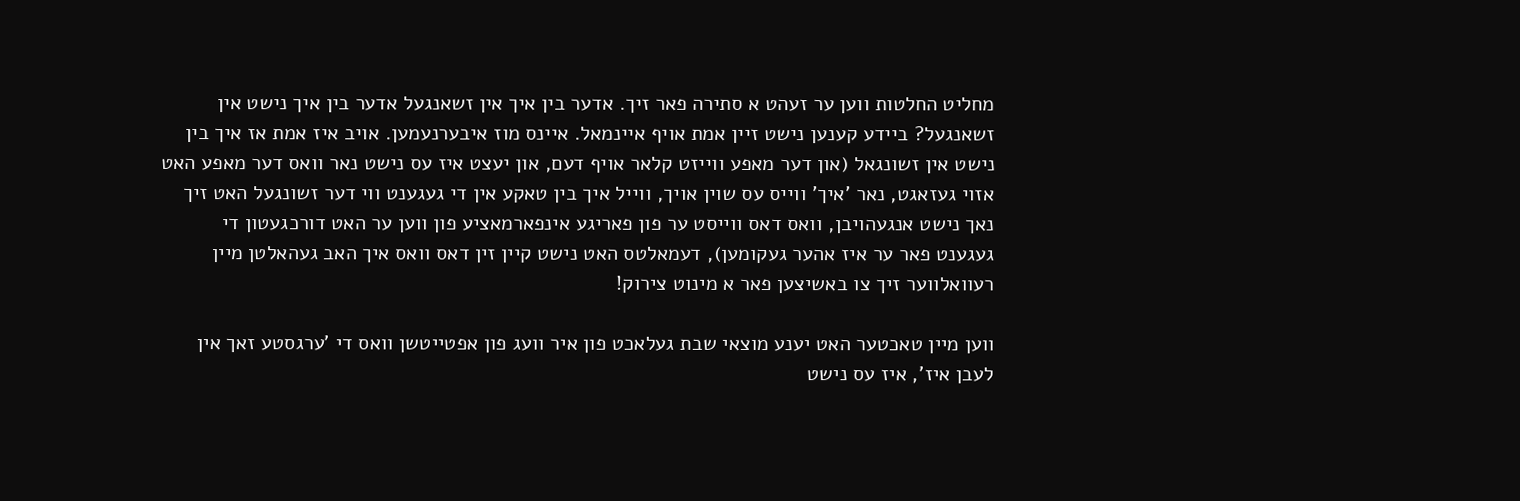מחליט החלטות ווען ער זעהט א סתירה פאר זיך. אדער בין איך אין זשאנגעל אדער בין איך נישט אין זשאנגעל? ביידע קענען נישט זיין אמת אויף איינמאל. איינס מוז איבערנעמען. אויב איז אמת אז איך בין נישט אין זשונגאל (און דער מאפע ווייזט קלאר אויף דעם, און יעצט איז עס נישט נאר וואס דער מאפע האט אזוי געזאגט, נאר 'איך' ווייס עס שוין אויך, ווייל איך בין טאקע אין די געגענט ווי דער זשונגעל האט זיך נאך נישט אנגעהויבן, וואס דאס ווייסט ער פון פאריגע אינפארמאציע פון ווען ער האט דורכגעטון די געגענט פאר ער איז אהער געקומען), דעמאלטס האט נישט קיין זין דאס וואס איך האב געהאלטן מיין רעוואלווער זיך צו באשיצען פאר א מינוט צירוק!

ווען מיין טאכטער האט יענע מוצאי שבת געלאכט פון איר וועג פון אפטייטשן וואס די 'ערגסטע זאך אין לעבן איז', איז עס נישט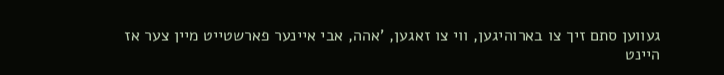געווען סתם זיך צו בארוהיגען, ווי צו זאגען, 'אהה, אבי איינער פארשטייט מיין צער אז היינט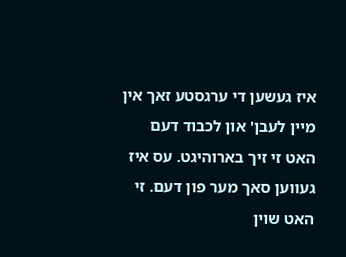איז געשען די ערגסטע זאך אין מיין לעבן' און לכבוד דעם האט זי זיך בארוהיגט. עס איז געווען סאך מער פון דעם. זי האט שוין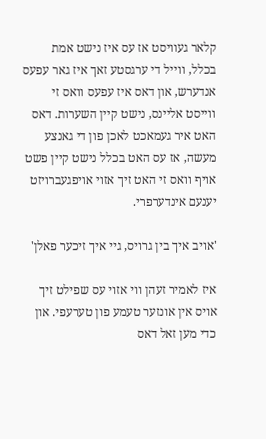קלאר געוויסט אז עס איז נישט אמת בכלל, ווייל די ערגסטע זאך איז גאר עפעס אנדערש, און דאס איז עפעס וואס זי ווייסט אליינס, נישט קיין השערות. דאס האט איר געמאכט לאכן פון די גאנצע מעשה, אז עס האט בכלל נישט קיין פשט אויף וואס זי האט זיך אזוי אויפגעברויזט יענעם אינדערפרי.

'אויב איך בין גרויס, גיי איך זיכער פאלן'

איז לאמיר זעהן ווי אזוי עס שפילט זיך אויס אין אונזער טעמע פון טערעפי. און כדי מען זאל דאס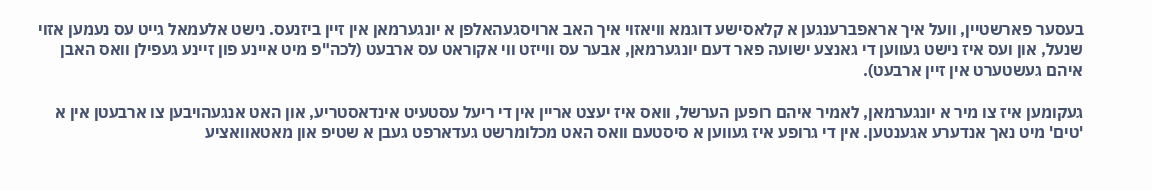בעסער פארשטיין, וועל איך אראפברענגען א קלאסישע דוגמא וויאזוי איך האב ארויסגעהאלפן א יונגערמאן אין זיין ביזנעס. נישט אלעמאל גייט עס נעמען אזוי שנעל, און ועס איז נישט געווען די גאנצע ישועה פאר דעם יונגערמאן, אבער עס ווייזט ווי אקוראט עס ארבעט (לכה"פ מיט איינע פון זיינע געפילן וואס האבן איהם געשטערט אין זיין ארבעט).

געקומען איז צו מיר א יונגערמאן, לאמיר איהם רופען הערשל, וואס איז יעצט אריין אין די ריעל עסטעיט אינדאסטריע, און האט אנגעהויבען צו ארבעטן אין א 'טים' מיט נאך אנדערע אגענטען. אין די גרופע איז געווען א סיסטעם וואס האט מכלומרשט געדארפט געבן א שטיפ און מאטאוואציע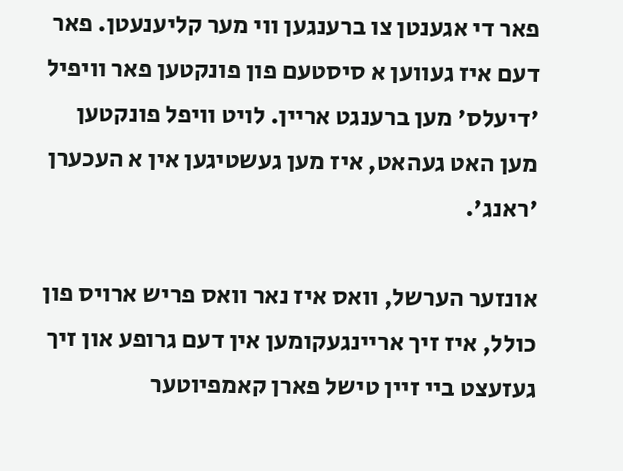פאר די אגענטן צו ברענגען ווי מער קליענעטן. פאר דעם איז געווען א סיסטעם פון פונקטען פאר וויפיל 'דיעלס' מען ברענגט אריין. לויט וויפל פונקטען מען האט געהאט, איז מען געשטיגען אין א העכערן 'ראנג'.

אונזער הערשל, וואס איז נאר וואס פריש ארויס פון כולל, איז זיך אריינגעקומען אין דעם גרופע און זיך געזעצט ביי זיין טישל פארן קאמפיוטער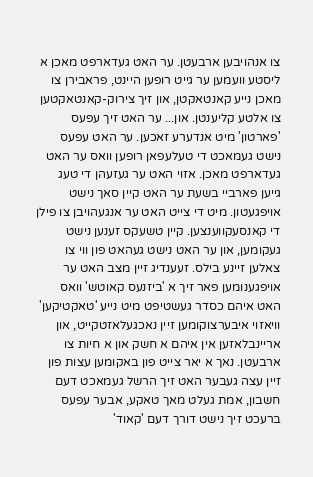צו אנהויבען ארבעטן. ער האט געדארפט מאכן א ליסטע וועמען ער גייט רופען היינט, פראבירן צו מאכן נייע קאנטאקטן, און זיך צירוק-קאנטאקטען צו אלטע קליענטן. און... ער האט זיך עפעס 'פארטון' מיט אנדערע זאכען. ער האט עפעס נישט געמאכט די טעלעפאן רופען וואס ער האט געדארפט מאכן. אזוי האט ער געזעהן די טעג גייען פארביי בשעת ער האט קיין סאך נישט אויפגעטון. מיט די צייט האט ער אנגעהויבן צו פילן די קאנסעקווענצען. קיין טשעקס זענען נישט געקומען, און ער האט נישט געהאט פון ווי צו צאלען זיינע בילס. זעענדיג זיין מצב האט ער אויפגענומען פאר זיך א 'ביזנעס קאוטש' וואס האט איהם כסדר געשטיפט מיט נייע 'טאקטיקען' וויאזוי איבערצוקומען זיין נאכגעלאזטקייט, און אריינבלאזען אין איהם א חשק און א חיות צו ארבעטן. נאך א יאר צייט פון באקומען עצות פון זיין עצה געבער האט זיך הרשל געמאכט דעם חשבון, אמת געלט מאך טאקע, אבער עפעס ברעכט זיך נישט דורך דעם 'קאוד'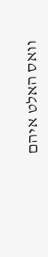וואס האלט איהם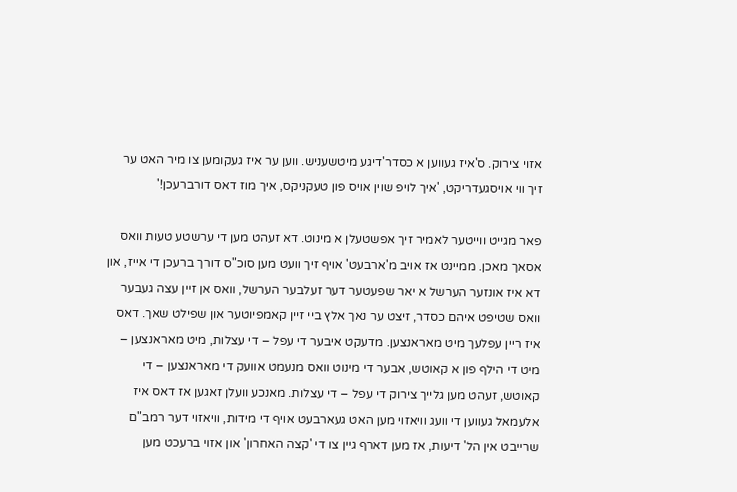אזוי צירוק. ס'איז געווען א כסדר'דיגע מיטשעניש. ווען ער איז געקומען צו מיר האט ער זיך ווי אויסגעדריקט, 'איך לויפ שוין אויס פון טעקניקס, איך מוז דאס דורברעכן!'

פאר מגייט ווייטער לאמיר זיך אפשטעלן א מינוט. דא זעהט מען די ערשטע טעות וואס אסאך מאכן. ממיינט אז אויב מ'ארבעט' אויף זיך וועט מען סוכ"ס דורך ברעכן די אייז, און דא איז אונזער הערשל א יאר שפעטער דער זעלבער הערשל, וואס אן זיין עצה געבער וואס שטיפט איהם כסדר, זיצט ער נאך אלץ ביי זיין קאמפיוטער און שפילט שאך. דאס איז ריין עפלעך מיט מאראנצען. מדעקט איבער די עפל – די עצלות, מיט מאראנצען – מיט די הילף פון א קאוטש, אבער די מינוט וואס מנעמט אוועק די מאראנצען – די קאוטש, זעהט מען גלייך צירוק די עפל – די עצלות. מאנכע וועלן זאגען אז דאס איז אלעמאל געווען די וועג וויאזוי מען האט געארבעט אויף די מידות, וויאזוי דער רמב"ם שרייבט אין הל' דיעות, אז מען דארף גיין צו די 'קצה האחרון' און אזוי ברעכט מען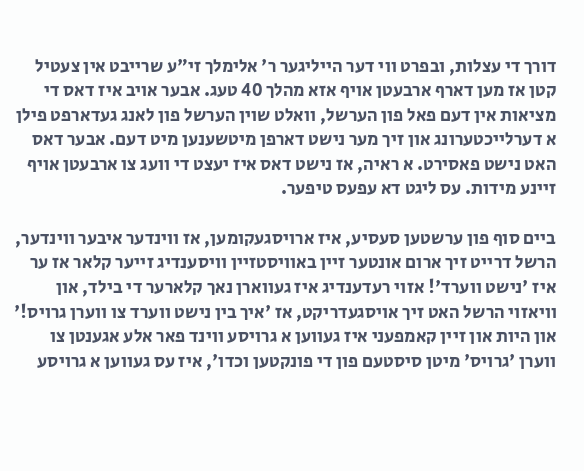דורך די עצלות, ובפרט ווי דער הייליגער ר' אלימלך זי"ע שרייבט אין צעטיל קטן אז מען דארף ארבעטן אויף אזא מהלך 40 טעג. אבער אויב איז דאס די מציאות אין דעם פאל פון הערשל, וואלט שוין הערשל פון לאנג געדארפט פילן א דערלייכטערונג און זיך מער נישט דארפן מיטשענען מיט דעם. אבער דאס האט נישט פאסירט. א ראיה, אז נישט דאס איז יעצט די וועג צו ארבעטן אויף זיינע מידות. עס ליגט דא עפעס טיפער.

ביים סוף פון ערשטען סעסיע, איז ארויסגעקומען, אז ווינדער איבער ווינדער, הרשל דרייט זיך ארום אונטער זיין באוויסטזיין וויסענדיג זייער קלאר אז ער איז 'נישט ווערד'! אזוי רעדענדיג איז געווארן נאך קלארער די בילד, און וויאזוי הרשל האט זיך אויסגעדריקט, אז 'איך בין נישט ווערד צו ווערן גרויס!' און היות און זיין קאמפעני איז געווען א גרויסע ווינד פאר אלע אגענטן צו ווערן 'גרויס' מיטן סיסטעם פון די פונקטען וכדו', איז עס געווען א גרויסע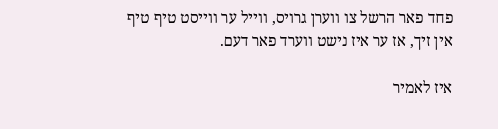פחד פאר הרשל צו ווערן גרויס, ווייל ער ווייסט טיף טיף אין זיך, אז ער איז נישט ווערד פאר דעם.

איז לאמיר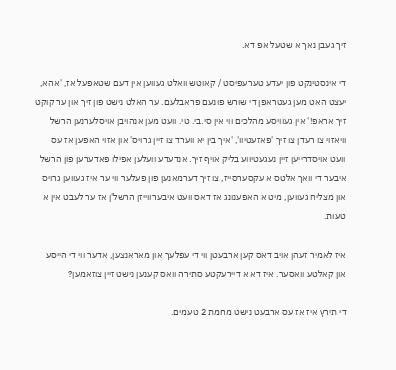זיך געבן נאך א שטעל אפ דא.

די אינסטינקט פון יעדע טערעפיסט / קאוטש וואלט געווען אין דעם שטאפעל אז, 'אהא, יעצט האט מען געטראפן די שורש פונעם פראבלעם. ער האלט נישט פון זיך און ער קוקט זיך אראפ!' אין געוויסע מהלכים ווי אין סי.בי. טי. וועט מען אנהויבן אויסלערנען הרשל וויאזוי צו רעדן צו זיך 'פאזעטיוו', 'איך בין יא ווערד צו זיין גרויס' און אזוי האפען אז עס וועט אויסדרייען זיין נעגעטיווע בליק אויף זיך. אנדעדע וועלען אפילו פאדערען פון הרשל איבער די וואך אלטס א עקסערסייז, צו זיך דערמאנען פון פעלער ווי ער איז געווען גרויס און מצליח געווען, מיט א האפענונג אז דאס וועט איבערווייזן הרשל'ן אז ער לעבט אין א טעות.

איז לאמיר זעהן אויב דאס קען ארבעטן ווי די עפלעך און מאראנצען, אדער ווי די הייסע און קאלטע וואסער. איז דא א דיירעקטע סתירה וואס קענען נישט זיין צוזאמען?

די תירץ איז אז עס ארבעט נישט מחמת 2 טעמים.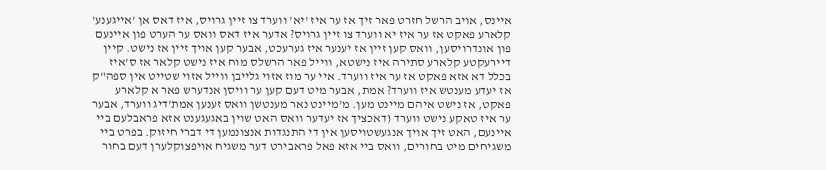איינס, אויב הרשל חזרט פאר זיך אז ער איז 'יא' ווערד צו זיין גרויס, איז דאס אן 'אייגענע' קלארע פאקט אז ער איז יא ווערד צו זיין גרויס? אדער איז דאס וואס ער הערט פון איינעם פון אונדרויסען, וואס קען זיין אז יענער איז גערעכט, אבער קען אויך זיין אז נישט. קיין דיירעקטע קלארע סתירה איז נישטא, ווייל פאר הרשלס מוח איז נישט קלאר אז ס'איז בכלל דא אזא פאקט אז ער איז ווערד. איי ער מוז אזוי גלייבן ווייל אזוי שטייט אין ספה"ק אז יעדע מענטש איז ווערד? אמת, אבער מיט דעם קען ער וויסן אנדערש פאר א קלארע פאקט, אז נישט איהם מיינט מען. מ'מיינט נאר מענטשן וואס זענען אמת'דיג ווערד, אבער ער איז טאקע נישט ווערד (דאכציך אז יעדער וואס האט שוין באגעגענט אזא פראבלעם ביי איינעם, האט זיך אויך אנגעשטויסען אין די התנגדות אנצונמען די דברי חיזוק. בפרט ביי משגיחים מיט בחורים, וואס ביי אזא פאל פראבירט דער משגיח אויפצוקלערן דעם בחור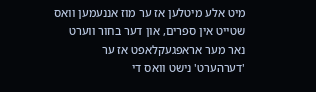מיט אלע מיטלען אז ער מוז אננעמען וואס שטייט אין ספרים, און דער בחור ווערט נאר מער אראפגעקלאפט אז ער 'דערהערט' נישט וואס די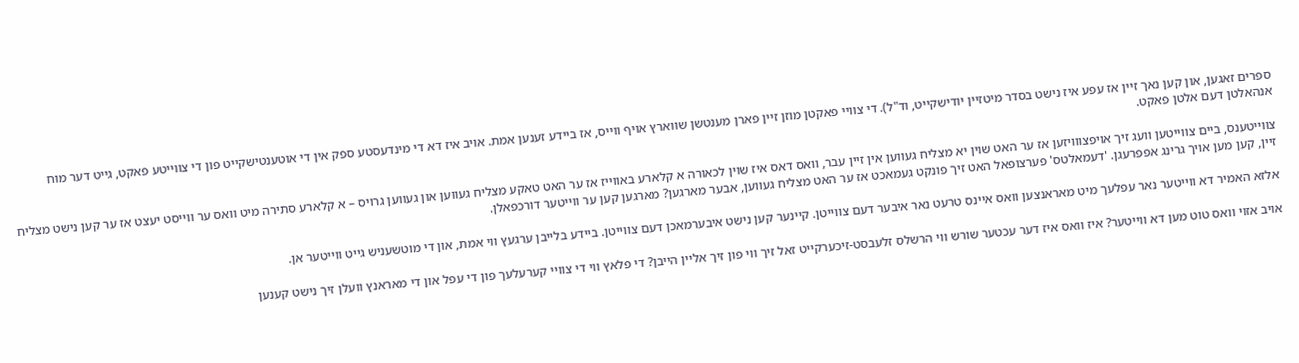ספרים זאגען, און קען נאך זיין אז עפע איז נישט בסדר מיטזיין יודישקייט, וד"ל). די צוויי פאקטן מוזן זיין פארן מענטשן שווארץ אויף ווייס, אז ביידע זענען אמת. אויב איז דא די מינדעסטע ספק אין די אוטענטישקייט פון די צווייטע פאקט, גייט דער מוח אנהאלטן דעם אלטן פאקט.

צווייטענס, ביים צווייטען וועג זיך אויפצווויזען אז ער האט שוין יא מצליח געווען אין זיין עבר, וואס דאס איז שוין לכאורה א קלארע באווייז אז ער האט טאקע מצליח געווען און געווען גרויס – א קלארע סתירה מיט וואס ער ווייסט יעצט אז ער קען נישט מצליח זיין, קען מען אויך גרינג אפפרעגן. 'דעמאלטס' פערצופאל האט זיך פונקט געמאכט אז ער האט מצליח געווען, אבער מארגען? מארגען קען ער ווייטער דורכפאלן.

אלזא האמיר דא ווייטער נאר עפלעך מיט מאראנצען וואס איינס טרעט נאר איבער דעם צווייטן. קיינער קען נישט איבערמאכן דעם צווייטן. ביידע בלייבן ערגעץ ווי אמת, און די מוטשעניש גייט ווייטער אן.

אויב אזוי וואס טוט מען דא ווייטער? איז וואס איז דער עכטער שורש ווי הרשלס זלעבסט-זיכערקייט זאל זיך ווי פון זיך אליין הייבן? די פלאץ ווי די צוויי קערעלעך פון די עפל און די מאראנץ וועלן זיך נישט קענען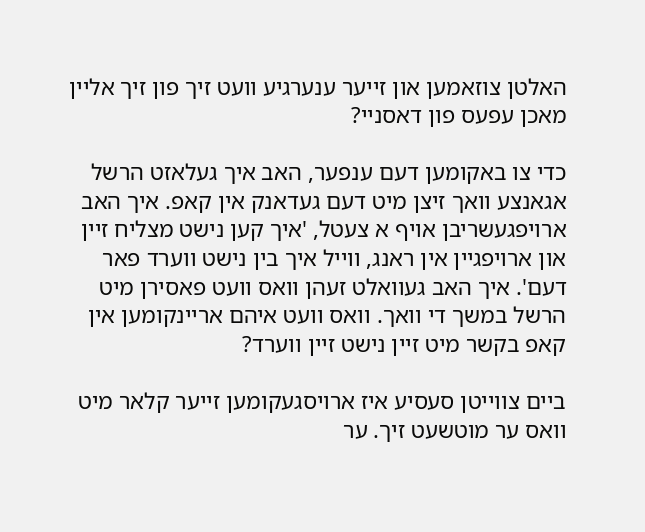האלטן צוזאמען און זייער ענערגיע וועט זיך פון זיך אליין מאכן עפעס פון דאסניי?

כדי צו באקומען דעם ענפער, האב איך געלאזט הרשל אגאנצע וואך זיצן מיט דעם געדאנק אין קאפ. איך האב ארויפגעשריבן אויף א צעטל, 'איך קען נישט מצליח זיין און ארויפגיין אין ראנג, ווייל איך בין נישט ווערד פאר דעם'. איך האב געוואלט זעהן וואס וועט פאסירן מיט הרשל במשך די וואך. וואס וועט איהם אריינקומען אין קאפ בקשר מיט זיין נישט זיין ווערד?

ביים צווייטן סעסיע איז ארויסגעקומען זייער קלאר מיט וואס ער מוטשעט זיך. ער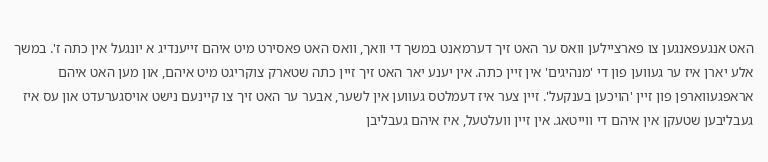האט אנגעפאנגען צו פארציילען וואס ער האט זיך דערמאנט במשך די וואך, וואס האט פאסירט מיט איהם זייענדיג א יונגעל אין כתה ז'. במשך אלע יארן איז ער געווען פון די 'מנהיגים' אין זיין כתה. אין יענע יאר האט זיך זיין כתה שטארק צוקריגט מיט איהם, און מען האט איהם אראפגעווארפן פון זיין 'הויכען בענקעל'. זיין צער איז דעמלטס געווען אין לשער, אבער ער האט זיך צו קיינעם נישט אויסגערעדט און עס איז געבליבען שטעקן אין איהם די ווייטאג. אין זיין וועלטעל, איז איהם געבליבן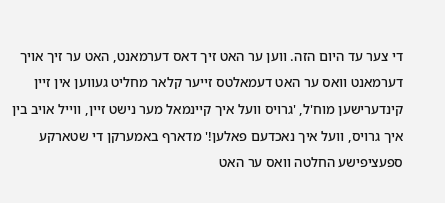די צער עד היום הזה. ווען ער האט זיך דאס דערמאנט, האט ער זיך אויך דערמאנט וואס ער האט דעמאלטס זייער קלאר מחליט געווען אין זיין קינדערישען מוח'ל, 'גרויס וועל איך קיינמאל מער נישט זיין, ווייל אויב בין איך גרויס, וועל איך נאכדעם פאלען!' מדארף באמערקן די שטארקע ספעציפישע החלטה וואס ער האט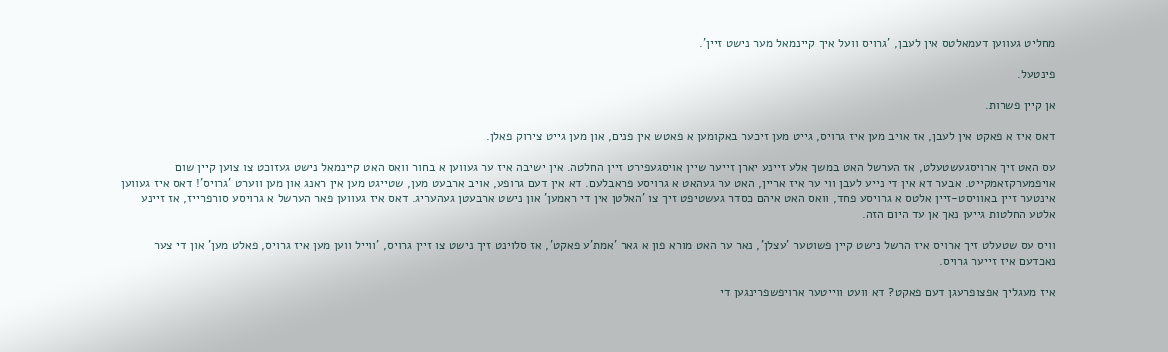מחליט געווען דעמאלטס אין לעבן, 'גרויס וועל איך קיינמאל מער נישט זיין'.

פינטעל.

אן קיין פשרות.

דאס איז א פאקט אין לעבן, אז אויב מען איז גרויס, גייט מען זיכער באקומען א פאטש אין פנים, און מען גייט צירוק פאלן.

עס האט זיך ארויסגעשטעלט, אז הערשל האט במשך אלע זיינע יארן זייער שיין אויסגעפירט זיין החלטה. אין ישיבה איז ער געווען א בחור וואס האט קיינמאל נישט געזוכט צו צוען קיין שום אויפמערקזאמקייט. אבער דא אין די נייע לעבן ווי ער איז אריין, האט ער געהאט א גרויסע פראבלעם. דא אין דעם גרופע, אויב ארבעט מען, שטייגט מען אין ראנג און מען ווערט 'גרויס'! דאס איז געווען אינטער זיין באוויסט-זיין אלטס א גרויסע פחד, וואס האט איהם כסדר געשטיפט זיך צו 'האלטן אין די ראמען' און נישט ארבעטן געהעריג. דאס איז געווען פאר הערשל א גרויסע סורפרייז, אז זיינע אלטע החלטות גייען נאך אן עד היום הזה.

וויס עס שטעלט זיך ארויס איז הרשל נישט קיין פשוטער 'עצלן', נאר ער האט מורא פון א גאר 'אמת'ע פאקט', אז סלוינט זיך נישט צו זיין גרויס, 'ווייל ווען מען איז גרויס, פאלט מען' און די צער נאכדעם איז זייער גרויס.

איז מעגליך אפצופרעגן דעם פאקט? דא וועט ווייטער ארויפשפרינגען די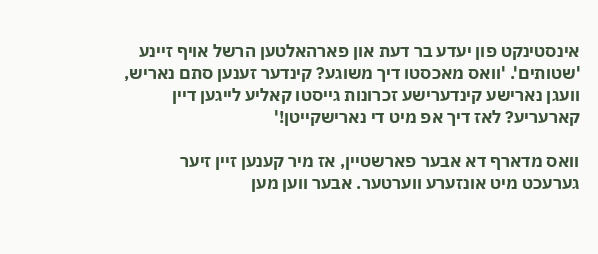אינסטינקט פון יעדע בר דעת און פארהאלטען הרשל אויף זיינע 'שטותים'. 'וואס מאכסטו דיך משוגע? קינדער זענען סתם נאריש, וועגן נארישע קינדערישע זכרונות גייסטו קאליע לייגען דיין קארעריע? לאז דיך אפ מיט די נארישקייטן!'

וואס מדארף דא אבער פארשטיין, אז מיר קענען זיין זיער גערעכט מיט אונזערע ווערטער. אבער ווען מען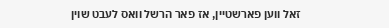זאל ווען פארשטיין, אז פאר הרשל וואס לעבט שוין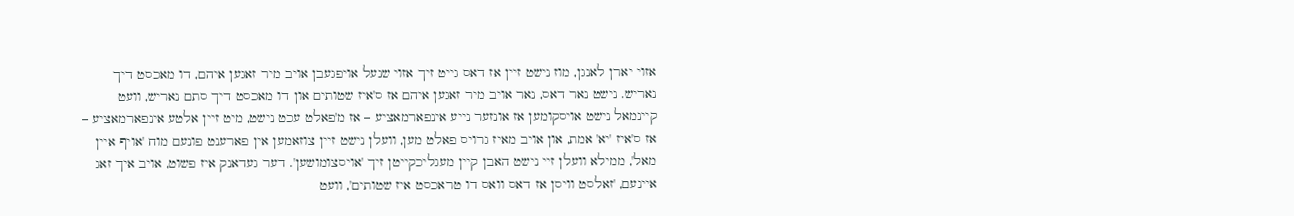אזוי יארן לאנגן, מוז נישט זיין אז דאס גייט זיך אזוי שנעל אויפגעבן אויב מיר זאגען איהם, דו מאכסט דיך נאריש. נישט נאר דאס, נאר אויב מיר זאגען איהם אז ס'איז שטותים און דו מאכסט דיך סתם נאריש, וועט קיינמאל נישט אויסקומען אז אונזער נייע אינפארמאציע – אז מ'פאלט עכט נישט, מיט זיין אלטע אינפארמאציע – אז ס'איז 'יא' אמת, און אויב מאיז גרויס פאלט מען, וועלן נישט זיין צוזאמען אין פארענט פונעם מוח 'אויף איין מאל', ממילא וועלן זיי נישט האבן קיין מעגליכקייטן זיך 'אויסצומושען'. דער געדאנק איז פשוט, אויב איך זאג איינעם, 'זאלסט וויסן אז דאס וואס דו טראכסט איז שטותים', וועט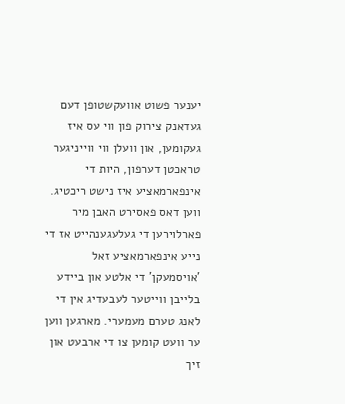יענער פשוט אוועקשטופן דעם געדאנק צירוק פון ווי עס איז געקומען, און וועלן ווי ווייניגער טראכטן דערפון, היות די אינפארמאציע איז נישט ריכטיג. ווען דאס פאסירט האבן מיר פארלוירען די געלעגענהייט אז די נייע אינפארמאציע זאל 'אויסמעקן' די אלטע און ביידע בלייבן ווייטער לעבעדיג אין די לאנג טערם מעמערי. מארגען ווען ער וועט קומען צו די ארבעט און זיך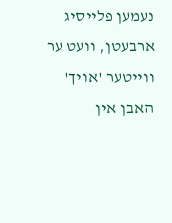נעמען פלייסיג ארבעטן, וועט ער ווייטער 'אויך' האבן אין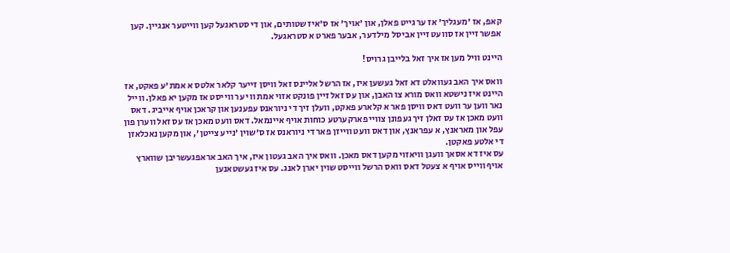קאפ, אז 'מעגליך' אז ער גייט פאלן, און 'אויך' אז ס'איז שטותים, און די סטראגעל קען ווייטער אנגיין. קען אפשר זיין אז סוועט זיין אביסל מילדער, אבער פארט א סטראגעל.

היינט וויל מען אז איך זאל בלייבן גרויס!

וואס איך האב געוואלט דא זאל געשען איז, אז הרשל אליינס זאל וויסן זייער קלאר אלטס א אמת'ע פאקט, אז היינט איז נישטא וואס מורא צו האבן, און עס זאל זיין פונקט אזוי אמת ווי ער ווייסט אז מקען יא פאלן. ווייל נאר ווען ער וועט דאס וויסן פאר א קלארע פאקט, וועלן זיך די ניוראנס עפענען און קראכן אויף אייביג. דאס וועט מאכן אז עס זאלן זיך געפונן צוויי פארקערטע כוחות אויף איינמאל. דאס וועט מאכן אז עס זאל ווערן פון עפל און מאראנץ, א עפראנץ, און דאס וועט ווייזן פאר די ניוראנס אז ס'שוין 'נייע צייטן', און מקען נאכלאזן די אלטע פאקטן.
עס איז דא אסאך וועגן וויאזוי מקען דאס מאכן. וואס איך האב געטון איז, איך האב אראפגעשריבן שווארץ אויף ווייס אויף א צעטל דאס וואס הרשל ווייסט שוין יארן לאנג. עס איז געשטאנען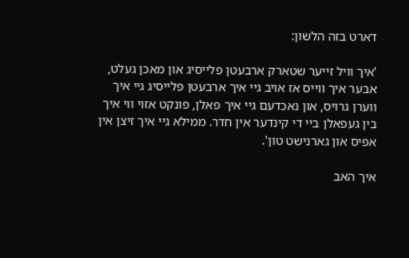דארט בזה הלשון:

'איך וויל זייער שטארק ארבעטן פלייסיג און מאכן געלט, אבער איך ווייס אז אויב גיי איך ארבעטן פלייסיג גיי איך ווערן גרויס, און נאכדעם גיי איך פאלן, פונקט אזוי ווי איך בין געפאלן ביי די קינדער אין חדר. ממילא גיי איך זיצן אין אפיס און גארנישט טון'.

איך האב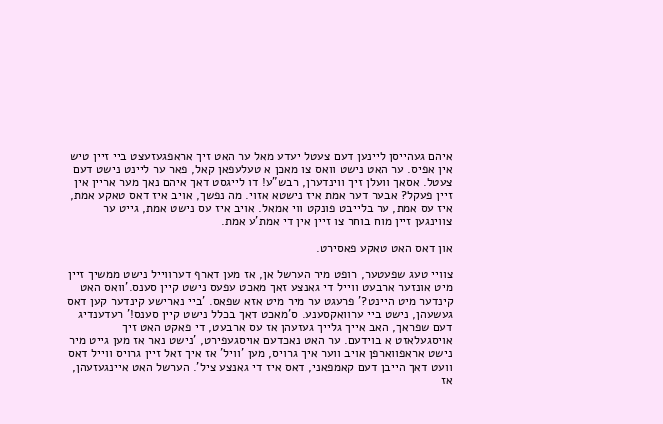איהם געהייסן ליינען דעם צעטל יעדע מאל ער האט זיך אראפגעזעצט ביי זיין טיש אין אפיס. ער האט נישט וואס צו מאכן א טעלעפאן קאל, פאר ער ליינט נישט דעם צעטל. אסאך וועלן זיך ווינדערן, רבש"ע! דו לייגסט דאך איהם נאך מער אריין אין זיין פעקל? אבער דער אמת איז נישטא אזוי. מה נפשך, אויב איז דאס טאקע אמת, איז עס אמת, ער בלייבט פונקט ווי אמאל. אויב איז עס נישט אמת, גייט ער צווינגען זיין מוח בוחר צו זיין אין די אמת'ע אמת.

און דאס האט טאקע פאסירט.

צוויי טעג שפעטער, רופט מיר הערשל אן, אז מען דארף דערווייל נישט ממשיך זיין מיט אונזער ארבעט ווייל די גאנצע זאך מאכט עפעס נישט קיין סענס.'וואס האט קינדער מיט היינט?' פרעגט ער מיר מיט אזא שפאס. 'ביי נארישע קינדער קען דאס געשעהן, נישט ביי ערוואקסענע. ס'מאכט דאך בכלל נישט קיין סענס!' רעדענדיג דעם שפראך, האב אייך גלייך געזעהן אז עס ארבעט, די פאקט האט זיך אויסגעלאזט א בוידעם. ער האט נאכדעם אויסגעפירט, 'נישט נאר אז מען גייט מיר נישט אראפווארפן אויב ווער איך גרויס, מען 'וויל' אז איך זאל זיין גרויס ווייל דאס וועט דאך הייבן דעם קאמפאני, דאס איז די גאנצע ציל'. הערשל האט איינגעזעהן, אז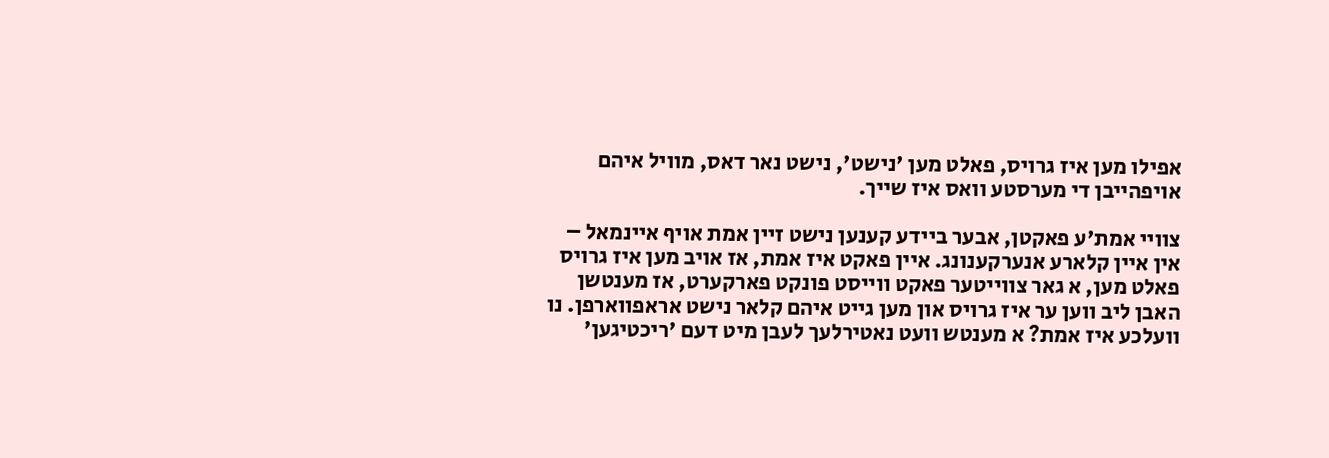אפילו מען איז גרויס, פאלט מען 'נישט', נישט נאר דאס, מוויל איהם אויפהייבן די מערסטע וואס איז שייך.

צוויי אמת'ע פאקטן, אבער ביידע קענען נישט זיין אמת אויף איינמאל – אין איין קלארע אנערקענונג. איין פאקט איז אמת, אז אויב מען איז גרויס פאלט מען, א גאר צווייטער פאקט ווייסט פונקט פארקערט, אז מענטשן האבן ליב ווען ער איז גרויס און מען גייט איהם קלאר נישט אראפווארפן. נו וועלכע איז אמת? א מענטש וועט נאטירלעך לעבן מיט דעם 'ריכטיגען'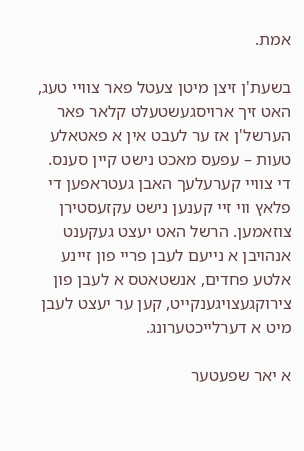אמת.

בשעת'ן זיצן מיטן צעטל פאר צוויי טעג, האט זיך ארויסגעשטעלט קלאר פאר הערשל'ן אז ער לעבט אין א פאטאלע טעות – עפעס מאכט נישט קיין סענס. די צוויי קערעלעך האבן געטראפען די פלאץ ווי זיי קענען נישט עקזעסטירן צוזאמען. הרשל האט יעצט געקענט אנהויבן א נייעם לעבן פריי פון זיינע אלטע פחדים, אנשטאטס א לעבן פון צירוקגעצויגענקייט, קען ער יעצט לעבן מיט א דערלייכטערונג.

א יאר שפעטער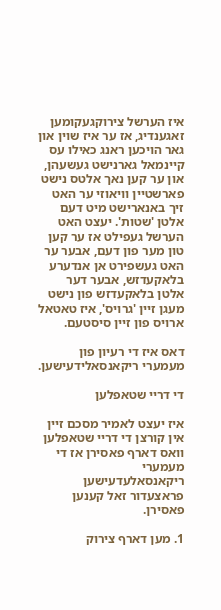איז הערשל צירוקגעקומען זאגענדיג, אז ער איז שוין און גאר הויכען ראנג כאילו עס קיינמאל גארנישט געשעהן, און ער קען נאך אלטס נישט פארשטיין וויאוזי ער האט זיך באנארישט מיט דעם אלטן 'שטות'. יעצט האט הערשל געפילט אז ער קען טון מער פון דעם, אבער ער האט געשפירט אן אנדערע בלאקעדזש, אבער דער אלטן בלאקעדזש פון נישט מעגן זיין 'גרויס', איז טאטאל ארויס פון זיין סיסטעם.

דאס איז די רעיון פון מעמערי ריקאנסאלידעישען.

די דריי שטאפלען

איז יעצט לאמיר מסכם זיין אין קורצן די דריי שטאפלען וואס דארף פאסירן אז די מעמערי ריקאנסאלעדעישען פראצעדור זאל קענען פאסירן.

1. מען דארף צירוק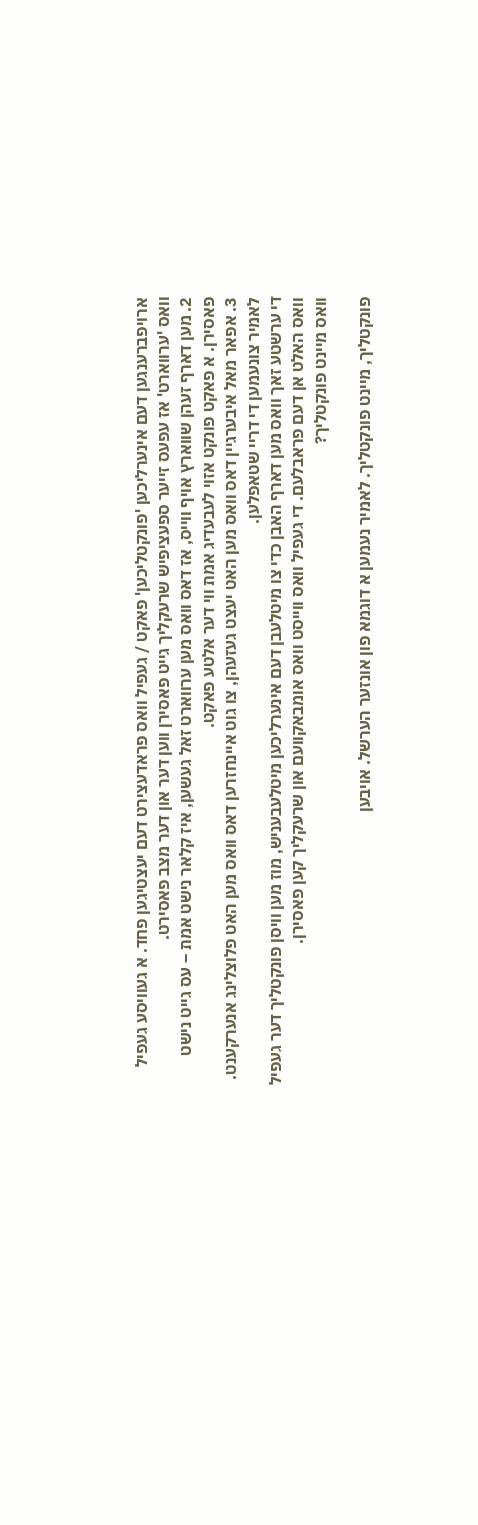ארויפברענגען דעם אינערליכען 'פונקטליכען' פאקט / געפיל וואס פראדעצירט דעם יעצטיגען פחד. א געוויסע געפיל וואס 'ערווארט' אז עפעס זייער ספעציפיש שרעקליך גייט פאסירן ווען דער און דער מצב פאסירט.
2. מען דארף זעהן שווארץ אויף ווייס, אז דאס וואס מען ערווארט זאל געשען, איז קלאר נישט אמת – עס גייט נישט פאסירן. א פאקט פונקט אזוי לעבעדיג אמת ווי דער אלטע פאקט.
3. אפאר מאל איבערגיין דאס וואס מען האט יעצט געזעהן, צו גוט איינחזרען דאס וואס מען האט פלוצלינג אנערקענט.
לאמיר צונעמען די דריי שטאפלען.
די ערשטע זאך וואס מען דארף האבן כדי צו מיטלעבן דעם אינערליכען מיטלעבעניש, מוז מען וויסן פונקטליך דער געפיל וואס האלט אן דעם פראבלעם. די געפיל וואס ווייסט וואס אומבאקוועם און שרעקליך קען פאסירן.
וואס מיינט פונקטליך?

פונקטליך, מיינט פונקטליך. לאמיר נעמען א דוגמא פון אונזער הערשל. אויבען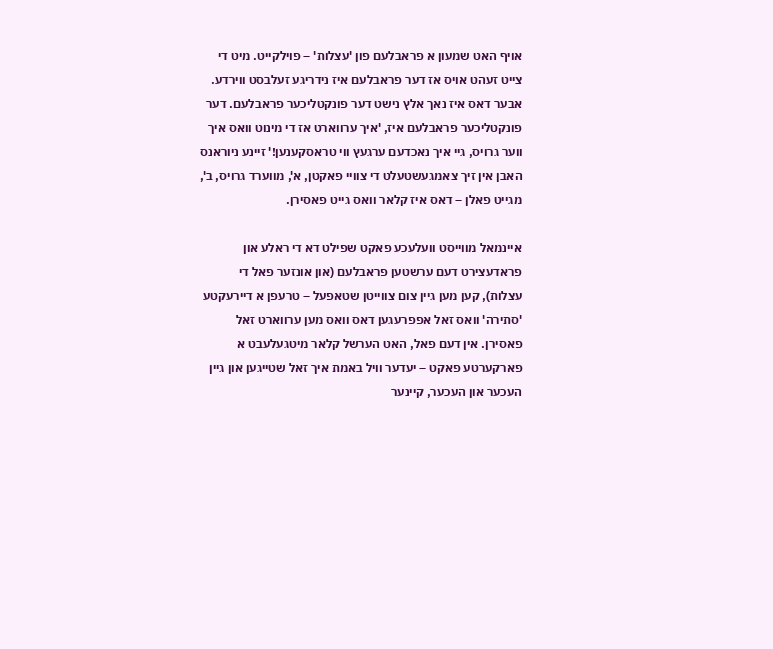אויף האט שמעון א פראבלעם פון 'עצלות' – פוילקייט. מיט די צייט זעהט אויס אז דער פראבלעם איז נידריגע זעלבסט ווירדע. אבער דאס איז נאך אלץ נישט דער פונקטליכער פראבלעם. דער פונקטליכער פראבלעם איז, 'איך ערווארט אז די מינוט וואס איך ווער גרויס, גיי איך נאכדעם ערגעץ ווי טראסקענען!' זיינע ניוראנס האבן אין זיך צאמגעשטעלט די צוויי פאקטן, א', מווערד גרויס, ב', מגייט פאלן – דאס איז קלאר וואס גייט פאסירן.

איינמאל מווייסט וועלעכע פאקט שפילט דא די ראלע און פראדעצירט דעם ערשטען פראבלעם (און אונזער פאל די עצלות), קען מען גיין צום צווייטן שטאפעל – טרעפן א דיירעקטע 'סתירה' וואס זאל אפפרעגען דאס וואס מען ערווארט זאל פאסירן. אין דעם פאל, האט הערשל קלאר מיטגעלעבט א פארקערטע פאקט – יעדער וויל באמת איך זאל שטייגען און גיין העכער און העכער, קיינער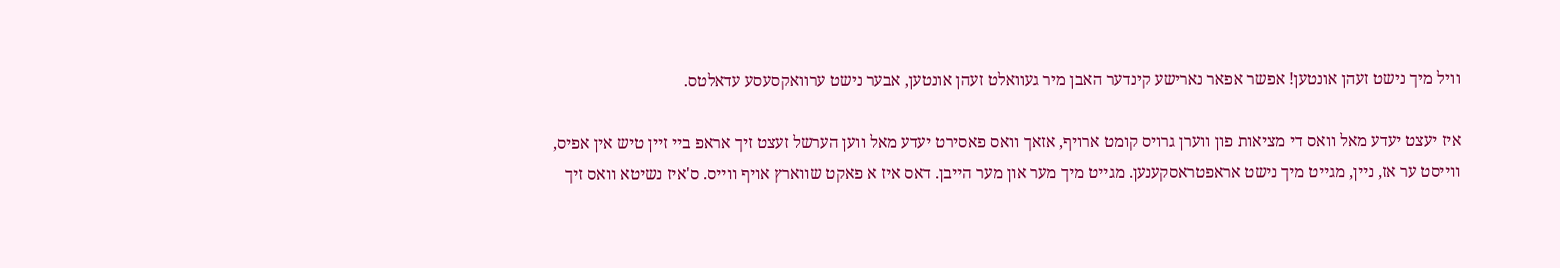וויל מיך נישט זעהן אונטען! אפשר אפאר נארישע קינדער האבן מיר געוואלט זעהן אונטען, אבער נישט ערוואקסעסע עדאלטס.

איז יעצט יעדע מאל וואס די מציאות פון ווערן גרויס קומט ארויף, אזאך וואס פאסירט יעדע מאל ווען הערשל זעצט זיך אראפ ביי זיין טיש אין אפיס, ווייסט ער אז, ניין, מגייט מיך נישט אראפטראסקענען. מגייט מיך מער און מער הייבן. דאס איז א פאקט שווארץ אויף ווייס. ס'איז נשיטא וואס זיך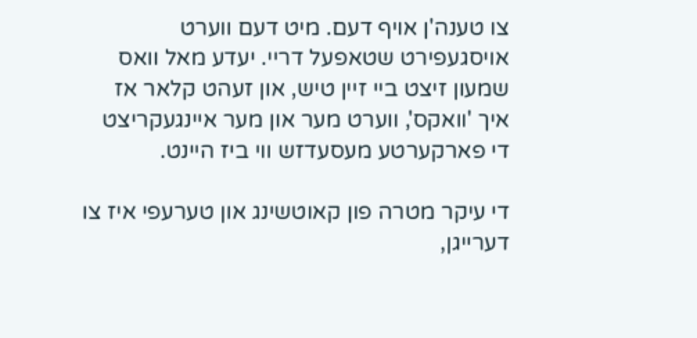צו טענה'ן אויף דעם. מיט דעם ווערט אויסגעפירט שטאפעל דריי. יעדע מאל וואס שמעון זיצט ביי זיין טיש, און זעהט קלאר אז איך 'וואקס', ווערט מער און מער איינגעקריצט די פארקערטע מעסעדזש ווי ביז היינט.

די עיקר מטרה פון קאוטשינג און טערעפי איז צו דערייגן,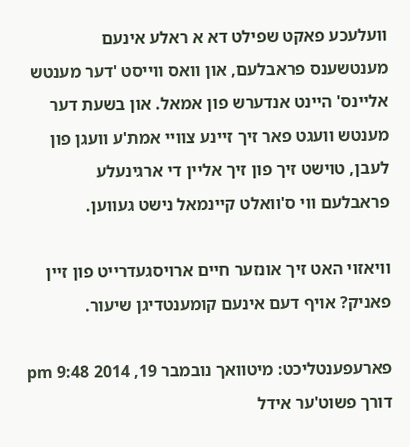וועלעכע פאקט שפילט דא א ראלע אינעם מענטשענס פראבלעם, און וואס ווייסט 'דער מענטש אליינס' היינט אנדערש פון אמאל. און בשעת דער מענטש וועגט פאר זיך זיינע צוויי אמת'ע וועגן פון לעבן, טוישט זיך פון זיך אליין די ארגינעלע פראבלעם ווי ס'וואלט קיינמאל נישט געווען.

וויאזוי האט זיך אונזער חיים ארויסגעדרייט פון זיין פאניק? אויף דעם אינעם קומענטדיגן שיעור.

פארעפענטליכט: מיטוואך נובמבר 19, 2014 9:48 pm
דורך פשוט'ער אידל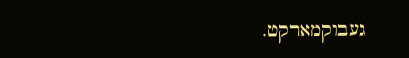געבוקמארקט.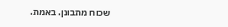שכוח מתבונן. באמת.